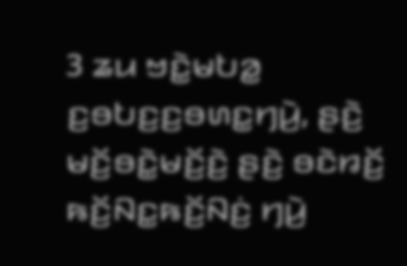3 ꤘꤣ ꤠꤢꤧ꤭ꤗꤝꤤ꤭ ꤢ꤬ꤋꤝꤢ꤬ꤢ꤬ꤋꤛꤢ꤭ꤚꤣꤧ꤬, ꤔꤢꤧ꤬ ꤗꤢꤩ꤬ꤋꤢꤧ꤭ꤗꤢꤩ꤬ꤢꤧ꤬ ꤔꤢꤧ꤬ ꤋꤢꤧꤙꤢꤩ꤬ ꤒꤢꤩ꤬ꤡꤢ꤭ꤒꤢꤩ꤬ꤡꤢꤦ꤬ ꤚꤣꤧ꤬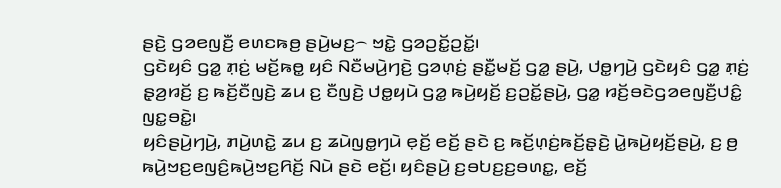ꤔꤢꤧ꤬ ꤞꤤꤕꤜꤢꤪ꤬ ꤕꤛꤢꤒꤥ꤬ ꤔꤣꤧ꤬ꤗꤢ꤬꤮ ꤠꤢꤧ꤭ ꤞꤤꤑꤢꤩ꤭ꤑꤢꤩ꤭꤯
ꤞꤢꤧꤟꤢꤨ ꤞꤤ꤭ ꤊ꤫ꤢꤦ꤬ ꤗꤢꤩ꤬ꤒꤥ꤭ ꤟꤢꤨ ꤡꤢꤪꤗꤣꤧ꤬ꤚꤢꤧ꤬ ꤞꤤꤛ꤫ꤢꤦ꤬ ꤔꤢꤪ꤭ꤗꤢꤩ꤬ ꤞꤤ꤭ ꤔꤣꤧ꤬, ꤓꤥ꤭ꤚꤣꤧ꤬ ꤞꤢꤧꤟꤢꤨ ꤞꤤ꤭ ꤊ꤫ꤢꤦ꤬ ꤔ꤫ꤤ꤬ꤙꤢꤩ꤬ ꤢ꤬ ꤒꤢꤩ꤬ꤢꤪꤜꤢꤧ꤬ ꤘꤣ ꤢ꤬ ꤢꤪꤜꤢꤧ꤬ ꤓꤥ꤭ꤟꤣꤧ ꤞꤤ꤭ ꤒꤣꤧ꤬ꤟꤢꤩ꤬ ꤢ꤬ꤑꤢꤩ꤭ꤔꤣꤧ꤬, ꤞꤤ꤭ ꤙꤢꤩ꤬ꤋꤢꤧꤞꤤꤕꤜꤢꤪ꤬ꤓꤢꤨ꤭ ꤜꤢ꤭ꤋꤢꤧ꤭꤯
ꤟꤢꤨꤔꤣꤧ꤬ꤚꤣꤧ꤬, ꤊꤣꤧ꤬ꤛꤢꤧ꤭ ꤘꤣ ꤢ꤬ ꤘꤣꤧꤜꤥ꤭ꤚꤣꤧ ꤕ꤫ꤢꤩ꤬ ꤕꤢꤩ꤬ ꤔꤢꤧ ꤢ꤬ ꤒꤢꤩ꤬ꤛ꤫ꤢꤦ꤬ꤒꤢꤩ꤬ꤔ꤫ꤢꤧ꤬ ꤣꤧ꤭ꤒꤣꤧ꤬ꤟꤢꤩ꤬ꤔꤣꤧ꤬, ꤢ꤬ ꤥ꤬ ꤒꤣꤧ꤬ꤠꤢ꤬ꤕꤜꤢꤨ꤬ꤒꤣꤧ꤬ꤠꤢ꤬ꤖꤢꤩ꤬ ꤡꤣꤧ ꤔꤢꤧ ꤕꤢꤩ꤬꤯ ꤟꤢꤨꤔꤣꤧ꤬ ꤢ꤬ꤋꤝꤢ꤬ꤢ꤬ꤋꤛꤢ꤭, ꤕꤢꤩ꤬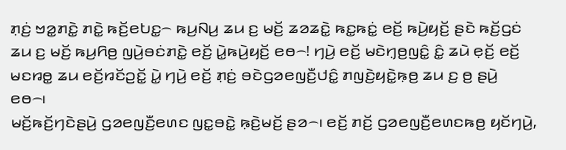ꤊ꤫ꤢꤦ꤬ ꤠꤤ꤭ꤊꤢꤧ꤭ ꤊꤢꤧ꤭ ꤒꤢꤩ꤬ꤕꤝꤢ꤭꤮ ꤒꤣ꤬ꤡꤣ꤬ ꤘꤣ ꤢ꤬ ꤗꤢꤩ꤬ ꤘꤤꤘꤢꤧ꤭ ꤒꤢ꤭ꤒꤢꤦ꤭ ꤕꤢꤩ꤬ ꤒꤣꤧ꤬ꤟꤢꤩ꤬ ꤔꤢꤧ ꤒꤢꤩ꤬ꤞꤢꤦ ꤘꤣ ꤢ꤬ ꤗꤢꤩ꤬ ꤒꤣ꤬ꤖꤥ꤬ ꤜꤣꤧ꤬ꤋꤢꤦꤊꤢꤧ꤭ ꤕꤢꤩ꤬ ꤣꤧ꤭ꤒꤣꤧ꤬ꤟꤢꤩ꤬ ꤕꤥ꤮! ꤚꤣꤧ꤬ ꤕꤢꤩ꤬ ꤗꤢꤧꤚ꤫ꤥ꤬ꤜꤢꤨ꤭ ꤢꤨ꤭ ꤘꤣꤧ ꤕ꤫ꤢꤩ꤬ ꤕꤢꤩ꤬ ꤗꤢꤙꤥ꤭ ꤘꤣ ꤕꤢꤩ꤬ꤙꤢꤩꤑꤢꤩ꤭ ꤣꤧ꤭ ꤚꤣꤧ꤬ ꤕꤢꤩ꤬ ꤊ꤫ꤢꤦ꤬ ꤋꤢꤧꤞꤤꤕꤜꤢꤪ꤬ꤓꤢꤨ꤭ ꤊꤜꤢꤧ꤬ꤟꤢꤧ꤭ꤒ꤫ꤥ꤬ ꤘꤣ ꤢ꤬ ꤥ꤬ ꤔꤣꤧ꤬ ꤕꤥ꤮꤯
ꤗꤢꤩ꤬ꤒꤢꤩ꤬ꤚꤢꤧꤔꤣꤧ꤬ ꤞꤤꤕꤜꤢꤪ꤬ꤕꤛꤢ ꤜꤢ꤭ꤋꤢꤧ꤭ ꤒ꤫ꤢꤧ꤬ꤗꤢꤩ꤬ ꤔꤤ꤮꤯ ꤕꤢꤩ꤬ ꤊꤢꤩ꤬ ꤞꤤꤕꤜꤢꤪ꤬ꤕꤛꤢꤒꤥ꤬ ꤟꤢꤩꤚꤣꤧ꤬,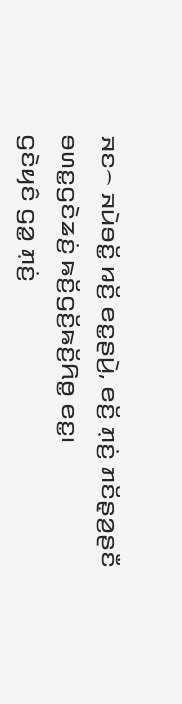ꤏꤢ꤮ ꤏꤣꤧꤋꤢꤩ꤭ ꤙꤢꤩ꤬ ꤕꤢ꤭ꤔꤣꤧ꤬, ꤕꤢꤩ꤬ ꤊ꤫ꤢꤦ꤬ ꤊꤢꤩꤔ꤫ꤤ꤬ꤔꤢꤪ ꤋꤛꤢ꤭ꤞꤢꤧꤘꤢꤦ꤬ ꤒꤢꤩ꤬ꤞꤢꤩ꤬ꤒꤢꤩ꤬ꤖꤥ꤭ ꤕꤢ꤭꤯
ꤞꤢꤧꤟꤢꤨ ꤞꤤ꤭ ꤊ꤫ꤢꤦ꤬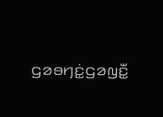ꤞꤤꤋꤚꤢꤦ꤭ꤞꤤꤜꤢꤪ꤭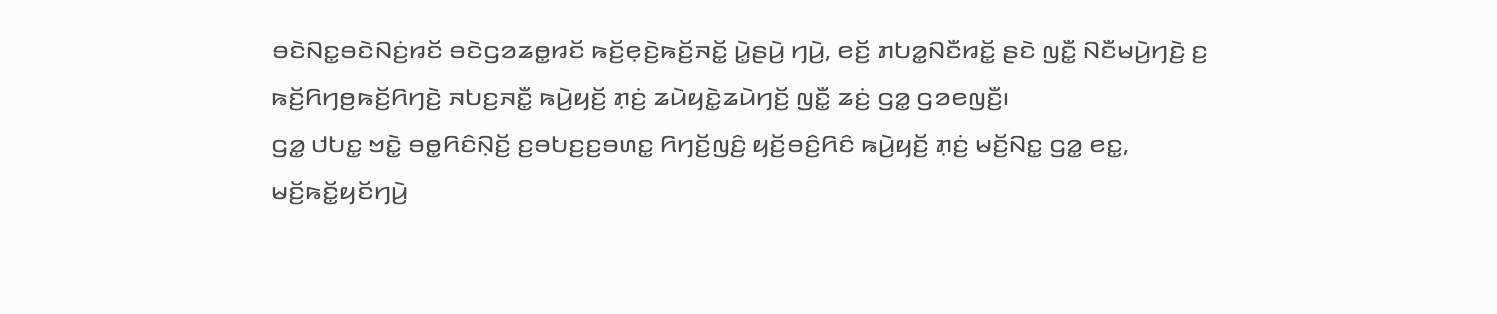ꤋꤢꤧꤡꤢ꤭ꤋꤢꤧꤡꤢꤦ꤬ꤙꤢꤩ ꤋꤢꤧꤞꤤꤘꤥ꤭ꤙꤢꤩ ꤒꤢꤩ꤬ꤕ꤫ꤢꤧ꤬ꤒꤢꤩ꤬ꤏꤢꤩ꤭ ꤣꤧ꤭ꤔꤣꤧ꤬ ꤚꤣꤧ꤬, ꤕꤢꤩ꤬ ꤊꤝꤤ꤭ꤡꤢꤪꤙꤢꤩ꤭ ꤔꤢꤧ ꤜꤢꤪ꤭ ꤡꤢꤪꤗꤣꤧ꤬ꤚꤢꤧ꤬ ꤢ꤬ ꤒꤢꤩ꤬ꤖꤚꤥ꤬ꤒꤢꤩ꤬ꤖꤚꤢꤧ꤬ ꤏꤝꤢ꤬ꤏꤢꤪ꤭ ꤒꤣꤧ꤬ꤟꤢꤩ꤬ ꤊ꤫ꤢꤦ꤬ ꤘꤣꤧꤟꤢꤧ꤭ꤘꤣꤧꤚꤢꤩ꤬ ꤜꤢꤪ꤭ ꤘꤢꤦ꤬ ꤞꤤ꤭ ꤞꤤꤕꤜꤢꤪ꤬꤯
ꤞꤤ꤭ ꤓꤝꤢ꤭ ꤠꤢꤧ꤭ ꤋꤥ꤭ꤖꤢꤨꤡ꤫ꤢꤩ꤬ ꤢ꤬ꤋꤝꤢ꤬ꤢ꤬ꤋꤛꤢ꤭ ꤖꤚꤢꤩ꤬ꤜꤢꤨ꤬ ꤟꤢꤩ꤬ꤋꤢꤨ꤬ꤖꤢꤨ ꤒꤣꤧ꤬ꤟꤢꤩ꤬ ꤊ꤫ꤢꤦ꤬ ꤗꤢꤩ꤬ꤡꤢ꤭ ꤞꤤ꤭ ꤕꤢ꤭, ꤗꤢꤩ꤬ꤒꤢꤩ꤭ꤟꤢꤩꤚꤣꤧ꤬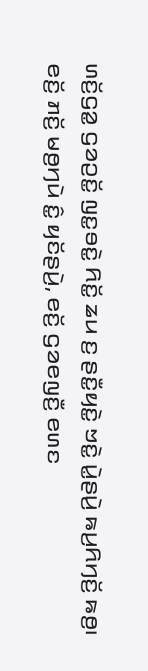ꤛꤢꤩ꤬ꤞꤤ꤭ ꤞꤤꤑꤢꤩ꤭ ꤜꤢ꤭ꤋꤢꤧ꤭ ꤖꤢꤩ꤭ ꤘꤣ ꤢ꤬ ꤔꤢꤪ꤭ꤟꤢꤧ꤭ ꤠꤢꤧ꤭ ꤣꤧ꤭ꤔꤣꤧ꤬ ꤒꤣ꤬ꤖꤚꤢꤩ꤬ ꤒꤥ꤬꤯
ꤕꤢꤩ꤬ ꤊꤢꤩ꤬ ꤗꤥ꤬ꤚꤣꤧ ꤢꤨ꤭ ꤟꤢꤩꤔꤣꤧ꤬, ꤕꤢꤩ꤬ ꤞꤤꤕꤜꤢꤪ꤬ ꤕꤛꤢ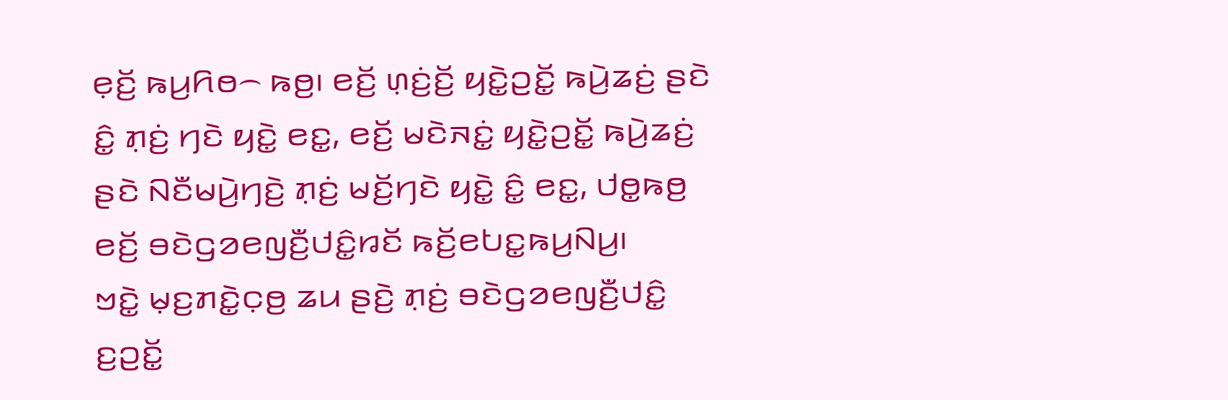ꤕ꤫ꤢꤩ꤬ ꤒꤣ꤬ꤖꤥ꤮ ꤒꤥ꤬꤯ ꤕꤢꤩ꤬ ꤛ꤫ꤢꤦ꤬ꤢꤩ꤬ ꤟꤢꤧ꤭ꤑꤢꤩ꤭ ꤒꤣꤧ꤬ꤘꤢꤦ꤬ ꤔꤢꤧ ꤢꤨ꤭ ꤊ꤫ꤢꤦ꤬ ꤚꤢꤧ ꤟꤢꤧ꤭ ꤕꤢ꤭, ꤕꤢꤩ꤬ ꤗꤢꤧꤏꤢꤦ꤭ ꤟꤢꤧ꤭ꤑꤢꤩ꤭ ꤒꤣꤧ꤬ꤘꤢꤦ꤬ ꤔꤢꤧ ꤡꤢꤪꤗꤣꤧ꤬ꤚꤢꤧ꤬ ꤊ꤫ꤢꤦ꤬ ꤗꤢꤩ꤬ꤚꤢꤧ ꤟꤢꤧ꤭ ꤢꤨ꤭ ꤕꤢ꤭, ꤓꤥ꤭ꤒꤥ꤬ ꤕꤢꤩ꤬ ꤋꤢꤧꤞꤤꤕꤜꤢꤪ꤬ꤓꤢꤨ꤭ꤙꤢꤩ ꤒꤢꤩ꤬ꤕꤝꤢ꤭ꤒꤣ꤬ꤡꤣ꤬꤯
ꤠꤢꤧ꤭ ꤗ꤫ꤢ꤬ꤊꤢꤧ꤭ꤍ꤫ꤥ꤬ ꤘꤣ ꤔꤢꤧ꤬ ꤊ꤫ꤢꤦ꤬ ꤋꤢꤧꤞꤤꤕꤜꤢꤪ꤬ꤓꤢꤨ꤭ ꤢ꤬ꤑꤢꤩ꤭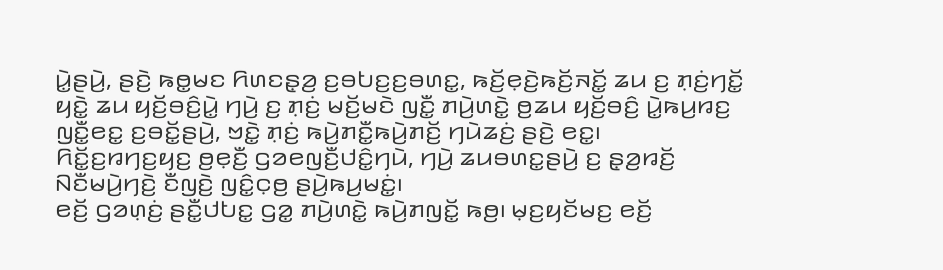ꤣꤧ꤭ꤔꤣꤧ꤬, ꤔꤢꤧ꤬ ꤒꤥ꤭ꤗꤢ ꤖꤛꤢꤔ꤫ꤤ꤬ ꤢ꤬ꤋꤝꤢ꤬ꤢ꤬ꤋꤛꤢ꤭, ꤒꤢꤩ꤬ꤕ꤫ꤢꤧ꤬ꤒꤢꤩ꤬ꤏꤢꤩ꤭ ꤘꤣ ꤢ꤬ ꤊ꤫ꤢꤦ꤬ꤚꤢꤩ꤭ ꤟꤢꤧ꤭ ꤘꤣ ꤟꤢꤩ꤬ꤋꤢꤨ꤬ꤣꤧ꤭ ꤚꤣꤧ꤬ ꤢ꤬ ꤊ꤫ꤢꤦ꤬ ꤗꤢꤩ꤬ꤗꤢꤧ ꤜꤢꤪ꤭ ꤊꤣꤧ꤬ꤛꤢꤧ꤭ ꤥ꤬ꤘꤣ ꤟꤢꤩ꤬ꤋꤢꤨ꤬ ꤣꤧ꤭ꤒꤣ꤬ꤙꤢ꤬ ꤜꤢꤪ꤭ꤕꤢ꤭ ꤢ꤬ꤋꤢꤩ꤭ꤔꤣꤧ꤬, ꤠꤢꤧ꤭ ꤊ꤫ꤢꤦ꤬ ꤒꤣꤧ꤬ꤊꤢꤪ꤭ꤒꤣꤧ꤬ꤊꤢꤩ꤬ ꤚꤣꤧꤘꤢꤦ꤬ ꤔꤢꤧ꤬ ꤕꤢ꤭꤯
ꤖꤢꤩ꤭ꤢ꤬ꤙꤚꤢ꤬ꤟꤢ꤬ ꤥ꤬ꤕ꤫ꤢꤪ꤬ ꤞꤤꤕꤜꤢꤪ꤬ꤓꤢꤨ꤭ꤚꤣꤧ, ꤚꤣꤧ꤬ ꤘꤣꤋꤛꤢ꤭ꤔꤣꤧ꤬ ꤢ꤬ ꤔ꤫ꤤ꤬ꤙꤢꤩ꤬ ꤡꤢꤪꤗꤣꤧ꤬ꤚꤢꤧ꤬ ꤢꤪꤜꤢꤧ꤬ ꤜꤢꤨ꤭ꤍ꤫ꤥ꤬ ꤔꤣꤧ꤬ꤒꤣ꤬ꤗꤢꤦ꤭꤯
ꤕꤢꤩ꤬ ꤞꤤꤛ꤫ꤢꤦ꤬ ꤔꤢꤪ꤭ꤓꤝꤢ꤭ ꤞꤤ꤭ ꤊꤣꤧ꤬ꤛꤢꤧ꤭ ꤒꤣꤧ꤬ꤊꤜꤢꤩ꤭ ꤒꤥ꤬꤯ ꤗ꤫ꤢ꤬ꤟꤢꤩꤗꤢ꤬ ꤕꤢꤩ꤬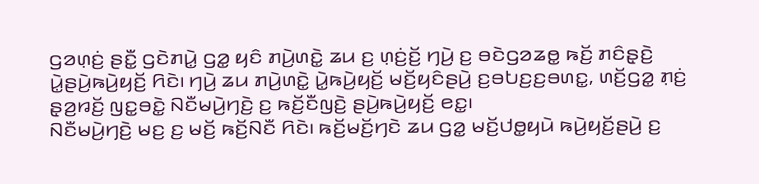ꤞꤤꤛ꤫ꤢꤦ꤬ ꤔꤢꤪ꤭ ꤞꤢꤧꤊꤣꤧ꤭ ꤞꤤ꤭ ꤟꤢꤨ ꤊꤣꤧ꤬ꤛꤢꤧ꤭ ꤘꤣ ꤢ꤬ ꤛ꤫ꤢꤦ꤬ꤢꤩ꤬ ꤚꤣꤧ꤬ ꤢ꤬ ꤋꤢꤧꤞꤤꤘꤥ꤭ ꤒꤢꤩ꤬ ꤊꤢꤨꤔ꤫ꤢꤧ꤬ ꤣꤧ꤭ꤔꤣꤧ꤬ꤒꤣꤧ꤬ꤟꤢꤩ꤬ ꤖꤢꤧ꤯ ꤚꤣꤧ꤬ ꤘꤣ ꤊꤣꤧ꤬ꤛꤢꤧ꤭ ꤣꤧ꤭ꤒꤣꤧ꤬ꤟꤢꤩ꤬ ꤗꤢꤩ꤬ꤟꤢꤨꤔꤣꤧ꤬ ꤢ꤬ꤋꤝꤢ꤬ꤢ꤬ꤋꤛꤢ꤭, ꤛꤢꤩ꤬ꤞꤤ꤭ ꤊ꤫ꤢꤦ꤬ ꤔ꤫ꤤ꤬ꤙꤢꤩ꤬ ꤜꤢ꤭ꤋꤢꤧ꤭ ꤡꤢꤪꤗꤣꤧ꤬ꤚꤢꤧ꤬ ꤢ꤬ ꤒꤢꤩ꤬ꤢꤪꤜꤢꤧ꤬ ꤔꤣꤧ꤬ꤒꤣꤧ꤬ꤟꤢꤩ꤬ ꤕꤢ꤭꤯
ꤡꤢꤪꤗꤣꤧ꤬ꤚꤢꤧ꤬ ꤗꤢ꤬ ꤢ꤬ ꤗꤢꤩ꤬ ꤒꤢꤩ꤬ꤡꤢꤪ ꤖꤢꤧ꤯ ꤒꤢꤩ꤬ꤗꤢꤩ꤬ꤚꤢꤧ ꤘꤣ ꤞꤤ꤭ ꤗꤢꤩ꤬ꤓꤥ꤭ꤟꤣꤧ ꤒꤣꤧ꤬ꤟꤢꤩ꤬ꤔꤣꤧ꤬ ꤢ꤬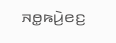ꤏꤥ꤭ꤒꤣꤧ꤬ꤕꤢ꤬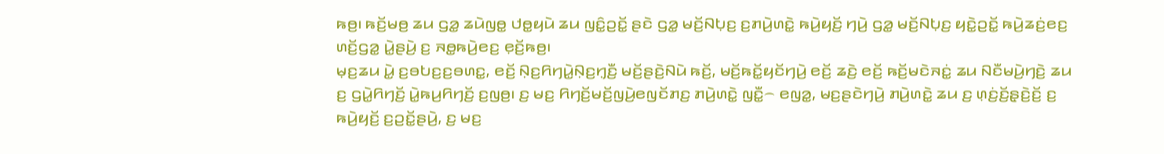ꤒꤥ꤬꤯ ꤒꤢꤩ꤬ꤗꤥ꤬ ꤘꤣ ꤞꤤ꤭ ꤘꤣꤧꤜꤥ꤭ ꤓꤥ꤭ꤟꤣꤧ ꤘꤣ ꤜꤢꤨ꤭ꤑꤢꤩ꤭ ꤔꤢꤧ ꤞꤤ꤭ ꤗꤢꤩ꤬ꤡꤝ꤫ꤢ꤬ ꤢ꤬ꤊꤣꤧ꤬ꤛꤢꤧ꤭ ꤒꤣꤧ꤬ꤟꤢꤩ꤬ ꤚꤣꤧ꤬ ꤞꤤ꤭ ꤗꤢꤩ꤬ꤡꤝ꤫ꤢ꤬ ꤟꤢꤧ꤭ꤑꤢꤩ꤭ ꤒꤣꤧ꤬ꤘꤢꤦ꤬ꤕꤢ꤬ ꤛꤢꤩ꤬ꤞꤤ꤭ ꤣꤧ꤭ꤔꤣꤧ꤬ ꤢ꤬ ꤏꤥ꤭ꤒꤣꤧ꤬ꤕꤢ꤬ ꤕ꤫ꤢꤩ꤬ꤒꤥ꤬꤯
ꤗ꤫ꤢ꤬ꤘꤣ ꤣꤧ꤭ ꤢ꤬ꤋꤝꤢ꤬ꤢ꤬ꤋꤛꤢ꤭, ꤕꤢꤩ꤬ ꤡ꤫ꤢ꤬ꤖꤚꤣꤧ꤭ꤡ꤫ꤢ꤬ꤚ꤫ꤢꤪ꤬ ꤗꤢꤩ꤬ꤔꤢꤧ꤬ꤡꤣꤧ ꤒꤢꤩ꤬, ꤗꤢꤩ꤬ꤒꤢꤩ꤭ꤟꤢꤩꤚꤣꤧ꤬ ꤕꤢꤩ꤬ ꤘꤢꤧ꤬ ꤕꤢꤩ꤬ ꤒꤢꤩ꤬ꤗꤢꤧꤏꤢꤦ꤭ ꤘꤣ ꤡꤢꤪꤗꤣꤧ꤬ꤚꤢꤧ꤬ ꤘꤣ ꤢ꤬ ꤞꤣꤧ꤭ꤖꤚꤢꤩ꤬ ꤣꤧ꤭ꤒꤣ꤬ꤖꤚꤢꤩ꤬ ꤢ꤬ꤜꤥ꤬꤯ ꤢ꤬ ꤗꤢ꤬ ꤖꤚꤢꤩ꤬ꤗꤢꤩ꤬ꤜꤣꤧ꤬ꤕꤜꤢꤩꤊꤢ꤬ ꤊꤣꤧ꤬ꤛꤢꤧ꤭ ꤜꤢꤪ꤭꤮ ꤕꤜꤤ꤭, ꤗꤢ꤬ꤔꤢꤧꤚꤣꤧ꤬ ꤊꤣꤧ꤬ꤛꤢꤧ꤭ ꤘꤣ ꤢ꤬ ꤛ꤫ꤢꤦ꤬ꤢꤩ꤬ꤔ꤫ꤢꤧ꤬ꤢꤩ꤬ ꤢ꤬ ꤒꤣꤧ꤬ꤟꤢꤩ꤬ ꤢ꤬ꤑꤢꤩ꤭ꤔꤣꤧ꤬, ꤢ꤬ ꤗꤢ꤬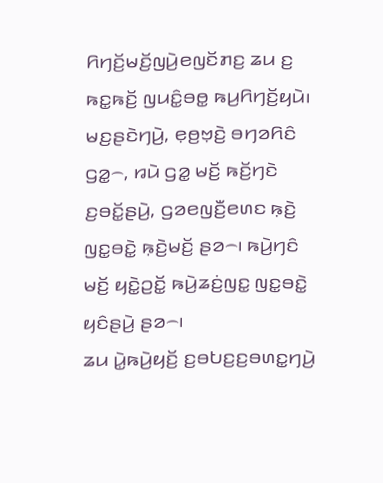ꤖꤚꤢꤩ꤬ꤗꤢꤩ꤬ꤜꤣꤧ꤬ꤕꤜꤢꤩꤊꤢ꤬ ꤘꤣ ꤢ꤬ ꤒꤢ꤭ꤒꤢꤩ꤬ ꤜꤣꤢꤨ꤭ꤋꤥ꤭ ꤒꤣ꤬ꤖꤚꤢꤩ꤬ꤟꤣꤧ꤯
ꤗꤢ꤬ꤔꤢꤧꤚꤣꤧ꤬, ꤕ꤫ꤥ꤬ꤠ꤫ꤢꤧ꤬ ꤋꤚꤤꤖꤢꤨ ꤞꤤ꤭꤮, ꤙꤣꤧ ꤞꤤ꤭ ꤗꤢꤩ꤬ ꤒꤢꤩ꤬ꤚꤢꤧ ꤢ꤬ꤋꤢꤩ꤭ꤔꤣꤧ꤬, ꤞꤤꤕꤜꤢꤪ꤬ꤕꤛꤢ ꤒ꤫ꤢꤧ꤬ ꤜꤢ꤭ꤋꤢꤧ꤭ ꤒ꤫ꤢꤧ꤬ꤗꤢꤩ꤬ ꤔꤤ꤮꤯ ꤒꤣꤧ꤬ꤚꤢꤨ ꤗꤢꤩ꤬ ꤟꤢꤧ꤭ꤑꤢꤩ꤭ ꤒꤣꤧ꤬ꤘꤢꤦ꤬ꤜꤢ꤭ ꤜꤢ꤭ꤋꤢꤧ꤭ ꤟꤢꤨꤔꤣꤧ꤬ ꤔꤤ꤮꤯
ꤘꤣ ꤣꤧ꤭ꤒꤣꤧ꤬ꤟꤢꤩ꤬ ꤢ꤬ꤋꤝꤢ꤬ꤢ꤬ꤋꤛꤢ꤭ꤚꤣꤧ꤬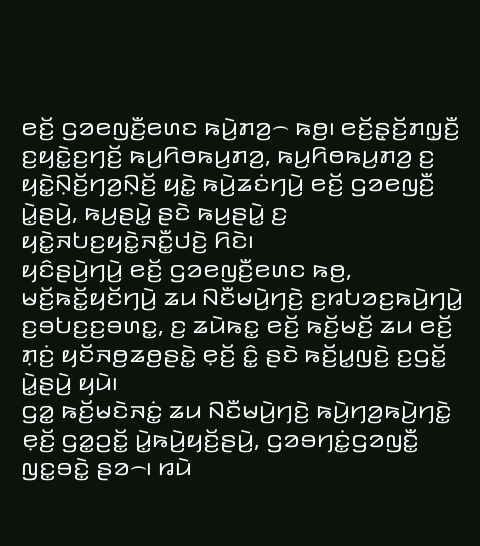ꤕꤢꤩ꤬ ꤞꤤꤕꤜꤢꤪ꤬ꤕꤛꤢ ꤒꤣꤧ꤬ꤊꤤ꤬꤮ ꤒꤥ꤬꤯ ꤕꤢꤩ꤬ꤔ꤫ꤢꤩ꤬ꤊꤜ꤫ꤢꤪ꤬ ꤢ꤬ꤟꤢꤧ꤭ꤢ꤬ꤚꤢꤩ꤬ ꤒꤣ꤬ꤖꤥꤒꤣ꤬ꤊꤤ꤬, ꤒꤣ꤬ꤖꤥꤒꤣ꤬ꤊꤤ꤬ ꤢ꤬ ꤟꤢꤧ꤭ꤡ꤫ꤢꤩ꤬ꤚꤤ꤬ꤡ꤫ꤢꤩ꤬ ꤟꤢꤧ꤭ ꤒꤣꤧ꤬ꤘꤢꤦꤚꤣꤧ꤬ ꤕꤢꤩ꤬ ꤞꤤꤕꤜꤢꤪ꤬ ꤣꤧ꤭ꤔꤣꤧ꤬, ꤒꤣ꤬ꤔꤣꤧ꤭ ꤔꤢꤧ ꤒꤣ꤬ꤔꤣꤧ꤭ ꤢ꤬ ꤟꤢꤧ꤭ꤏꤝꤢ꤬ꤟꤢꤧ꤭ꤏꤢꤪ꤭ꤓꤢꤧ꤬ ꤖꤢꤧ꤯
ꤟꤢꤨꤔꤣꤧ꤬ꤚꤣꤧ꤬ ꤕꤢꤩ꤬ ꤞꤤꤕꤜꤢꤪ꤬ꤕꤛꤢ ꤒꤥ꤬, ꤗꤢꤩ꤬ꤒꤢꤩ꤭ꤟꤢꤩꤚꤣꤧ꤬ ꤘꤣ ꤡꤢꤪꤗꤣꤧ꤬ꤚꤢꤧ꤬ ꤢ꤬ꤙꤝꤤꤢ꤬ꤒꤣꤧ꤬ꤚꤣꤧ꤭ ꤢ꤬ꤋꤝꤢ꤬ꤢ꤬ꤋꤛꤢ꤭, ꤢ꤬ ꤘꤣꤧꤒꤢ꤭ ꤕꤢꤩ꤬ ꤒꤢꤩ꤬ꤗꤢꤩ꤬ ꤘꤣ ꤕꤢꤩ꤬ ꤊ꤫ꤢꤦ꤬ ꤟꤢꤩꤏꤥ꤬ꤘꤥ꤬ꤔꤢꤧ꤭ ꤕ꤫ꤢꤩ꤬ ꤢꤨ꤭ ꤔꤢꤧ ꤒꤢꤩ꤬ꤣ꤭ꤜꤢꤧ꤬ ꤢ꤬ꤞꤢꤩ꤭ ꤣꤧ꤭ꤔꤣꤧ꤬ ꤟꤣꤧ꤯
ꤞꤤ꤭ ꤒꤢꤩ꤬ꤗꤢꤧꤏꤢꤦ꤭ ꤘꤣ ꤡꤢꤪꤗꤣꤧ꤬ꤚꤢꤧ꤬ ꤒꤣꤧ꤬ꤚꤤ꤬ꤒꤣꤧ꤬ꤚꤢꤧ꤭ ꤕ꤫ꤢꤩ꤬ ꤞꤤ꤭ꤑꤢꤩ꤭ ꤣꤧ꤭ꤒꤣꤧ꤬ꤟꤢꤩ꤬ꤔꤣꤧ꤬, ꤞꤤꤋꤚꤢꤦ꤭ꤞꤤꤜꤢꤪ꤭ ꤜꤢ꤭ꤋꤢꤧ꤭ ꤔꤤ꤮꤯ ꤙꤣꤧ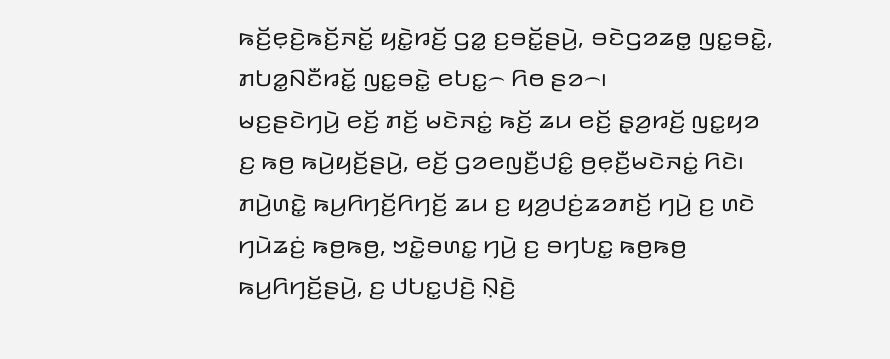ꤒꤢꤩ꤬ꤕ꤫ꤢꤧ꤬ꤒꤢꤩ꤬ꤏꤢꤩ꤭ ꤟꤢꤧ꤭ꤙꤢꤩ꤬ ꤞꤤ꤭ ꤢ꤬ꤋꤢꤩ꤭ꤔꤣꤧ꤬, ꤋꤢꤧꤞꤤꤘꤥ꤭ ꤜꤢ꤭ꤋꤢꤧ꤭, ꤊꤝꤤ꤭ꤡꤢꤪꤙꤢꤩ꤭ ꤜꤢ꤭ꤋꤢꤧ꤭ ꤕꤝꤢ꤭꤮ ꤖꤥ ꤔꤤ꤮꤯
ꤗꤢ꤬ꤔꤢꤧꤚꤣꤧ꤬ ꤕꤢꤩ꤬ ꤊꤢꤩ꤬ ꤗꤢꤧꤏꤢꤦ꤭ ꤒꤢꤩ꤬ ꤘꤣ ꤕꤢꤩ꤬ ꤔ꤫ꤤ꤬ꤙꤢꤩ꤬ ꤜꤢ꤭ꤟꤤ ꤢ꤬ ꤒꤥ꤬ ꤒꤣꤧ꤬ꤟꤢꤩ꤬ꤔꤣꤧ꤬, ꤕꤢꤩ꤬ ꤞꤤꤕꤜꤢꤪ꤬ꤓꤢꤨ꤭ ꤥ꤬ꤕ꤫ꤢꤪ꤬ꤗꤢꤧꤏꤢꤦ꤭ ꤖꤢꤧ꤯
ꤊꤣꤧ꤬ꤛꤢꤧ꤭ ꤒꤣ꤬ꤖꤚꤢꤩ꤬ꤖꤚꤢꤩ꤬ ꤘꤣ ꤢ꤬ ꤟꤤ꤬ꤓꤢꤦ꤬ꤘꤤꤊꤢꤩ꤬ ꤚꤣꤧ꤬ ꤢ꤬ ꤛꤢꤧ ꤚꤣꤧꤘꤢꤦ꤬ ꤒꤥ꤬ꤒꤥ꤬, ꤠꤢꤧ꤭ꤋꤛꤢ꤭ ꤚꤣꤧ꤬ ꤢ꤬ ꤋꤚꤝꤢ꤭ ꤒꤥ꤬ꤒꤥ꤬ ꤒꤣ꤬ꤖꤚꤢꤩ꤬ꤔꤣꤧ꤬, ꤢ꤬ ꤓꤝꤢ꤭ꤓꤢꤧ꤬ ꤡ꤫ꤢꤧ꤬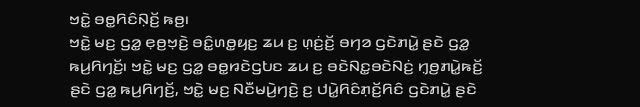ꤠꤢꤧ꤭ ꤋꤥ꤭ꤖꤢꤨꤡ꤫ꤢꤩ꤬ ꤒꤥ꤬꤯
ꤠꤢꤧ꤭ ꤗꤢ꤬ ꤞꤤ꤭ ꤕ꤫ꤥ꤬ꤠ꤫ꤢꤧ꤬ ꤋꤢꤨ꤭ꤛꤥ꤭ꤟꤢ꤬ ꤘꤣ ꤢ꤬ ꤛ꤫ꤢꤦ꤬ꤢꤩ꤬ ꤋꤚꤤ ꤞꤢꤧꤊꤣꤧ꤭ ꤔꤢꤧ ꤞꤤ꤭ ꤒꤣ꤬ꤖꤚꤢꤩ꤬꤯ ꤠꤢꤧ꤭ ꤗꤢ꤬ ꤞꤤ꤭ ꤋꤥ꤭ꤙꤢꤧꤞꤝꤢ ꤘꤣ ꤢ꤬ ꤋꤢꤧꤡꤢ꤭ꤋꤢꤧꤡꤢꤦ꤬ ꤚ꤫ꤥ꤬ꤊꤣꤧ꤭ꤒꤢꤩ꤬ ꤔꤢꤧ ꤞꤤ꤭ ꤒꤣ꤬ꤖꤚꤢꤩ꤬, ꤠꤢꤧ꤭ ꤗꤢ꤬ ꤡꤢꤪꤗꤣꤧ꤬ꤚꤢꤧ꤬ ꤢ꤬ ꤓꤣꤧ꤭ꤖꤢꤨꤊ꤫ꤢꤩ꤬ꤖꤢꤨ ꤞꤢꤧꤊꤣꤧ꤭ ꤔꤢꤧ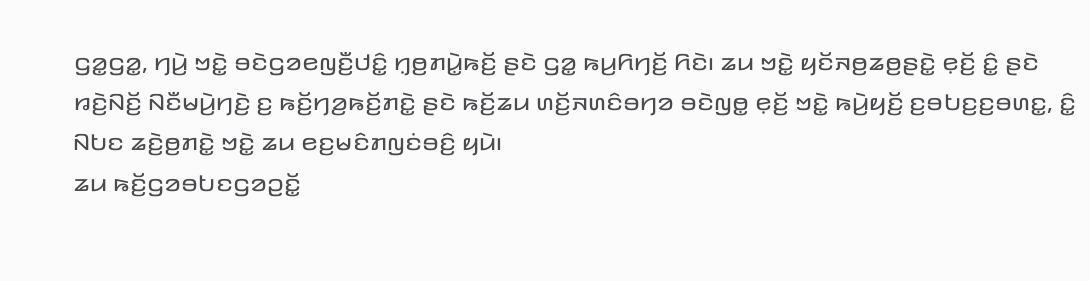ꤞꤤ꤭ꤞꤤ꤭, ꤚꤣꤧ꤬ ꤠꤢꤧ꤭ ꤋꤢꤧꤞꤤꤕꤜꤢꤪ꤬ꤓꤢꤨ꤭ ꤚ꤫ꤥ꤬ꤊꤣꤧ꤭ꤒꤢꤩ꤬ ꤔꤢꤧ ꤞꤤ꤭ ꤒꤣ꤬ꤖꤚꤢꤩ꤬ ꤖꤢꤧ꤯ ꤘꤣ ꤠꤢꤧ꤭ ꤟꤢꤩꤏꤥ꤬ꤘꤥ꤬ꤔꤢꤧ꤭ ꤕ꤫ꤢꤩ꤬ ꤢꤨ꤭ ꤔꤢꤧ ꤙꤢꤧ꤬ꤡꤢꤩ꤬ ꤡꤢꤪꤗꤣꤧ꤬ꤚꤢꤧ꤬ ꤢ꤬ ꤒꤢꤩ꤬ꤚꤤ꤬ꤒꤢꤩ꤬ꤊꤢꤧ꤭ ꤔꤢꤧ ꤒꤢꤩ꤬ꤘꤣ ꤛꤢꤩ꤬ꤏꤛꤢꤨꤋꤚꤤ ꤋꤢꤧꤜꤥ꤭ ꤕ꤫ꤢꤩ꤬ ꤠꤢꤧ꤭ ꤒꤣꤧ꤬ꤟꤢꤩ꤬ ꤢ꤬ꤋꤝꤢ꤬ꤢ꤬ꤋꤛꤢ꤭, ꤢꤨ꤭ ꤡꤝꤢ ꤘꤢꤧ꤬ꤥ꤬ꤊꤢꤧ꤭ ꤠꤢꤧ꤭ ꤘꤣ ꤕꤢ꤬ꤗꤢꤨꤊꤜꤢꤦꤋꤢꤨ꤬ ꤟꤣꤧ꤯
ꤘꤣ ꤒꤢꤩ꤬ꤞꤤꤋꤝꤢꤞꤤꤑꤢꤩ꤭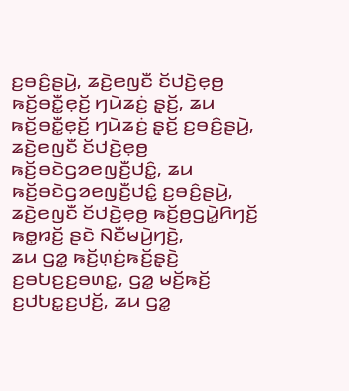ꤢ꤬ꤋꤢꤨ꤬ꤔꤣꤧ꤬, ꤘꤢꤧ꤬ꤕꤜꤢꤪ ꤢꤩꤓꤢꤧ꤬ꤕ꤫ꤥ꤬ ꤒꤢꤩ꤬ꤋꤢꤪ꤭ꤕ꤫ꤢꤩ꤬ ꤚꤣꤧꤘꤢꤦ꤬ ꤔ꤫ꤢꤩ꤬, ꤘꤣ ꤒꤢꤩ꤬ꤋꤢꤪ꤭ꤕ꤫ꤢꤩ꤬ ꤚꤣꤧꤘꤢꤦ꤬ ꤔ꤫ꤢꤩ꤬ ꤢ꤬ꤋꤢꤨ꤬ꤔꤣꤧ꤬, ꤘꤢꤧ꤬ꤕꤜꤢꤪ ꤢꤩꤓꤢꤧ꤬ꤕ꤫ꤥ꤬ ꤒꤢꤩ꤬ꤋꤢꤧꤞꤤꤕꤜꤢꤪ꤬ꤓꤢꤨ꤭, ꤘꤣ ꤒꤢꤩ꤬ꤋꤢꤧꤞꤤꤕꤜꤢꤪ꤬ꤓꤢꤨ꤭ ꤢ꤬ꤋꤢꤨ꤬ꤔꤣꤧ꤬, ꤘꤢꤧ꤬ꤕꤜꤢꤪ ꤢꤩꤓꤢꤧ꤬ꤕ꤫ꤥ꤬ ꤒꤢꤩ꤬ꤥ꤬ꤞꤣꤧ꤭ꤖꤚꤢꤩ꤬ ꤒꤥ꤭ꤙꤢꤩ꤬ ꤔꤢꤧ ꤡꤢꤪꤗꤣꤧ꤬ꤚꤢꤧ꤬,
ꤘꤣ ꤞꤤ꤭ ꤒꤢꤩ꤬ꤛ꤫ꤢꤦ꤬ꤒꤢꤩ꤬ꤔ꤫ꤢꤧ꤬ ꤢ꤬ꤋꤝꤢ꤬ꤢ꤬ꤋꤛꤢ꤭, ꤞꤤ꤭ ꤗꤢꤩ꤬ꤒꤢꤩ꤬ ꤢ꤬ꤓꤝꤢ꤭ꤢ꤬ꤓꤢꤩ꤬, ꤘꤣ ꤞꤤ꤭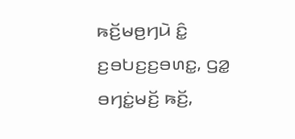ꤒꤢꤩ꤬ꤗꤥ꤬ꤚꤣꤧ ꤢꤨ꤭ ꤢ꤬ꤋꤝꤢ꤬ꤢ꤬ꤋꤛꤢ꤭, ꤞꤤ꤭ ꤋꤚꤢꤦ꤭ꤗꤢꤩ꤬ ꤒꤢꤩ꤬,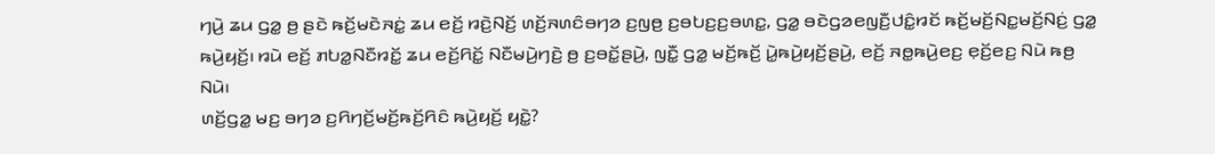ꤚꤣꤧ꤬ ꤘꤣ ꤞꤤ꤭ ꤥ꤬ ꤔꤢꤧ ꤒꤢꤩ꤬ꤗꤢꤧꤏꤢꤦ꤭ ꤘꤣ ꤕꤢꤩ꤬ ꤙꤢꤧ꤬ꤡꤢꤩ꤬ ꤛꤢꤩ꤬ꤏꤛꤢꤨꤋꤚꤤ ꤢ꤬ꤜꤥ꤬ ꤢ꤬ꤋꤝꤢ꤬ꤢ꤬ꤋꤛꤢ꤭, ꤞꤤ꤭ ꤋꤢꤧꤞꤤꤕꤜꤢꤪ꤬ꤓꤢꤨ꤭ꤙꤢꤩ ꤒꤢꤩ꤬ꤗꤢꤩ꤬ꤡꤢ꤭ꤗꤢꤩ꤬ꤡꤢꤦ꤬ ꤞꤤ꤭ ꤒꤣꤧ꤬ꤟꤢꤩ꤬꤯ ꤙꤣꤧ ꤕꤢꤩ꤬ ꤊꤝꤤ꤭ꤡꤢꤪꤙꤢꤩ꤭ ꤘꤣ ꤕꤢꤩ꤬ꤖꤢꤩ꤭ ꤡꤢꤪꤗꤣꤧ꤬ꤚꤢꤧ꤬ ꤥ꤬ ꤢ꤬ꤋꤢꤩ꤭ꤔꤣꤧ꤬, ꤜꤢꤪ꤭ ꤞꤤ꤭ ꤗꤢꤩ꤬ꤒꤢꤩ꤬ ꤣꤧ꤭ꤒꤣꤧ꤬ꤟꤢꤩ꤬ꤔꤣꤧ꤬, ꤕꤢꤩ꤬ ꤏꤥ꤭ꤒꤣꤧ꤬ꤕꤢ꤬ ꤕ꤫ꤢꤩ꤬ꤕꤢ꤬ ꤡꤣꤧ ꤒꤥ꤬ ꤡꤣꤧ꤯
ꤛꤢꤩ꤬ꤞꤤ꤭ ꤗꤢ꤬ ꤋꤚꤤ ꤢ꤬ꤖꤚꤢꤩ꤬ꤗꤢꤩ꤬ꤒꤢꤩ꤬ꤖꤢꤨ ꤒꤣꤧ꤬ꤟꤢꤩ꤬ ꤟꤢꤧ꤭?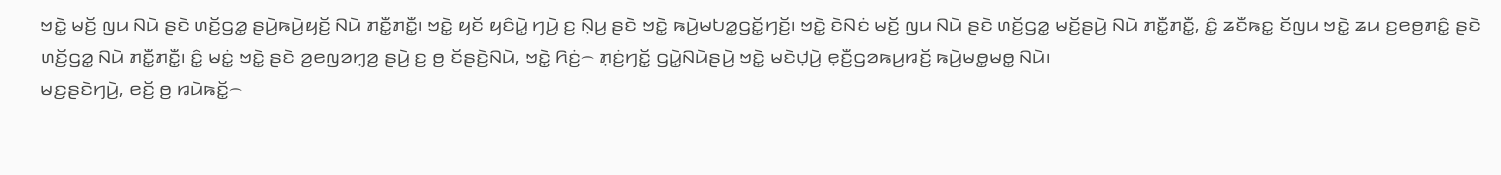ꤠꤢꤧ꤭ ꤗꤢꤩ꤬ ꤜꤣ ꤡꤣꤧ ꤔꤢꤧ ꤛꤢꤩ꤬ꤞꤤ꤭ ꤔꤣꤧ꤬ꤒꤣꤧ꤬ꤟꤢꤩ꤬ ꤡꤣꤧ ꤊꤢꤪ꤭ꤊꤢꤪ꤭꤯ ꤠꤢꤧ꤭ ꤟꤢꤩ ꤟꤢꤨꤣꤧ꤭ ꤚꤣꤧ꤬ ꤢ꤬ ꤡ꤫ꤣ꤬ ꤔꤢꤧ ꤠꤢꤧ꤭ ꤒꤣꤧ꤬ꤗꤝꤤ꤭ꤞꤢꤩ꤭ꤚꤢꤩ꤬꤯ ꤠꤢꤧ꤭ ꤢꤧꤡꤢꤦ ꤗꤢꤩ꤬ ꤜꤣ ꤡꤣꤧ ꤔꤢꤧ ꤛꤢꤩ꤬ꤞꤤ꤭ ꤗꤢꤩ꤬ꤔꤣꤧ꤬ ꤡꤣꤧ ꤊꤢꤪ꤭ꤊꤢꤪ꤭, ꤢꤨ꤭ ꤘꤢꤪꤒꤢ꤭ ꤢꤩꤜꤣ ꤠꤢꤧ꤭ ꤘꤣ ꤢ꤬ꤕꤥ꤬ꤊꤢꤨ꤭ ꤔꤢꤧ ꤛꤢꤩ꤬ꤞꤤ꤭ ꤡꤣꤧ ꤊꤢꤪ꤭ꤊꤢꤪ꤭꤯ ꤢꤨ꤭ ꤗꤢꤦ꤭ ꤠꤢꤧ꤭ ꤔꤢꤧ ꤤ꤬ꤕꤜꤤꤚ꤫ꤤ꤬ ꤔꤣꤧ꤬ ꤢ꤬ ꤥ꤬ ꤢꤩꤔꤢꤧ꤬ꤡꤣꤧ, ꤠꤢꤧ꤭ ꤖꤢꤦ꤬꤮ ꤊ꤫ꤢꤦ꤬ꤚꤢꤩ꤭ ꤞꤣꤧ꤭ꤡꤣꤧꤔꤣꤧ꤬ ꤠꤢꤧ꤭ ꤗꤢꤧꤓ꤫ꤣꤧ꤬ ꤕ꤫ꤢꤪ꤬ꤞꤤꤒꤣ꤬ꤙꤢꤩ꤬ ꤒꤣꤧ꤬ꤗꤥ꤭ꤗꤥ꤭ ꤡꤣꤧ꤯
ꤗꤢ꤬ꤔꤢꤧꤚꤣꤧ꤬, ꤕꤢꤩ꤬ ꤥ꤬ ꤙꤣꤧꤒꤢꤩ꤭꤮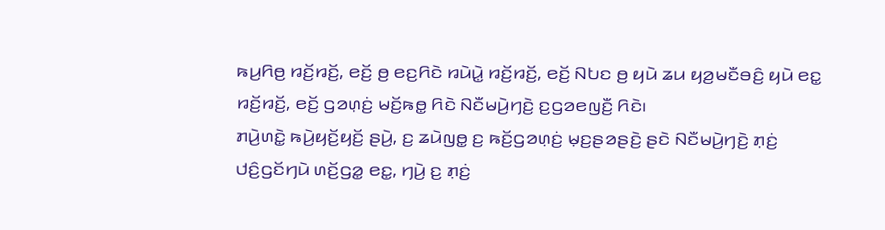ꤒꤣ꤬ꤖꤥ꤬ ꤙꤢꤩ꤬ꤙꤢꤩ꤬, ꤕꤢꤩ꤬ ꤥ꤬ ꤕꤢ꤬ꤖꤢꤧ ꤙꤣꤧꤣꤧ꤭ ꤙꤢꤩ꤬ꤙꤢꤩ꤬, ꤕꤢꤩ꤬ ꤡꤝꤢ ꤥ꤬ ꤟꤣꤧ ꤘꤣ ꤟꤤ꤬ꤗꤢꤪꤋꤢꤨ꤬ ꤟꤣꤧ ꤕꤢ꤭ ꤙꤢꤩ꤬ꤙꤢꤩ꤬, ꤕꤢꤩ꤬ ꤞꤤꤛ꤫ꤢꤦ꤬ ꤗꤢꤩ꤬ꤒꤥ꤭ ꤖꤢꤧ ꤡꤢꤪꤗꤣꤧ꤬ꤚꤢꤧ꤬ ꤢ꤬ꤞꤤꤕꤜꤢꤪ꤬ ꤖꤢꤧ꤯
ꤊꤣꤧ꤬ꤛꤢꤧ꤭ ꤒꤣꤧ꤬ꤟꤢꤩ꤬ꤟꤢꤩ꤬ ꤔꤣꤧ꤬, ꤢ꤬ ꤘꤣꤧꤜꤥ꤭ ꤢ꤬ ꤒꤢꤩ꤬ꤞꤤꤛ꤫ꤢꤦ꤬ ꤗ꤫ꤢ꤬ꤔꤤꤔꤢꤧ꤬ ꤔꤢꤧ ꤡꤢꤪꤗꤣꤧ꤬ꤚꤢꤧ꤬ ꤊ꤫ꤢꤦ꤬ ꤓꤢꤨ꤬ꤞꤢꤩꤚꤣꤧ ꤛꤢꤩ꤬ꤞꤤ꤭ ꤕꤢ꤭, ꤚꤣꤧ꤬ ꤢ꤬ ꤊ꤫ꤢꤦ꤬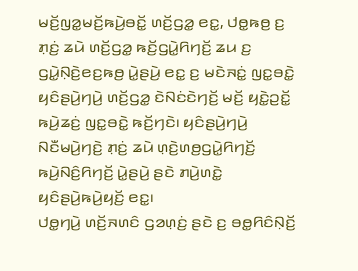ꤗꤢꤩ꤬ꤜꤤ꤭ꤗꤢꤩ꤬ꤒꤣꤧ꤬ꤋꤢꤩ꤭ ꤛꤢꤩ꤬ꤞꤤ꤭ ꤕꤢ꤭, ꤓꤥ꤭ꤒꤥ꤬ ꤢ꤬ ꤊ꤫ꤢꤦ꤬ ꤘꤣꤧ ꤛꤢꤩ꤬ꤞꤤ꤭ ꤒꤢꤩ꤬ꤞꤣꤧ꤭ꤖꤚꤢꤩ꤬ ꤘꤣ ꤢ꤬ ꤞꤣꤧ꤭ꤡ꤫ꤢꤧ꤬ꤕꤢ꤬ꤒꤥ꤬ ꤣꤧ꤭ꤔꤣꤧ꤬ ꤕꤢ꤭ ꤢ꤬ ꤗꤢꤧꤏꤢꤦ꤭ ꤜꤢ꤭ꤋꤢꤧ꤭ ꤟꤢꤨꤔꤣꤧ꤬ꤚꤣꤧ꤬ ꤛꤢꤩ꤬ꤞꤤ꤭ ꤢꤧꤡꤢꤦꤢꤧꤚꤢꤩ꤬ ꤗꤢꤩ꤬ ꤟꤢꤧ꤭ꤑꤢꤩ꤭ ꤒꤣꤧ꤬ꤘꤢꤦ꤬ ꤜꤢ꤭ꤋꤢꤧ꤭ ꤒꤢꤩ꤬ꤚꤢꤧ꤯ ꤟꤢꤨꤔꤣꤧ꤬ꤚꤣꤧ꤬ ꤡꤢꤪꤗꤣꤧ꤬ꤚꤢꤧ꤬ ꤊ꤫ꤢꤦ꤬ ꤘꤣꤧ ꤛ꤫ꤢꤧ꤬ꤛꤥ꤬ꤞꤣꤧ꤭ꤖꤚꤢꤩ꤬ ꤒꤣꤧ꤬ꤡꤢꤨ꤬ꤖꤚꤢꤩ꤬ ꤣꤧ꤭ꤔꤣꤧ꤬ ꤔꤢꤧ ꤊꤣꤧ꤬ꤛꤢꤧ꤭ ꤟꤢꤨꤔꤣꤧ꤬ꤒꤣꤧ꤬ꤟꤢꤩ꤬ ꤕꤢ꤭꤯
ꤓꤥ꤭ꤚꤣꤧ꤬ ꤛꤢꤩ꤬ꤏꤛꤢꤨ ꤞꤤꤛ꤫ꤢꤦ꤬ ꤔꤢꤧ ꤢ꤬ ꤋꤥ꤭ꤖꤢꤨꤡ꤫ꤢꤩ꤬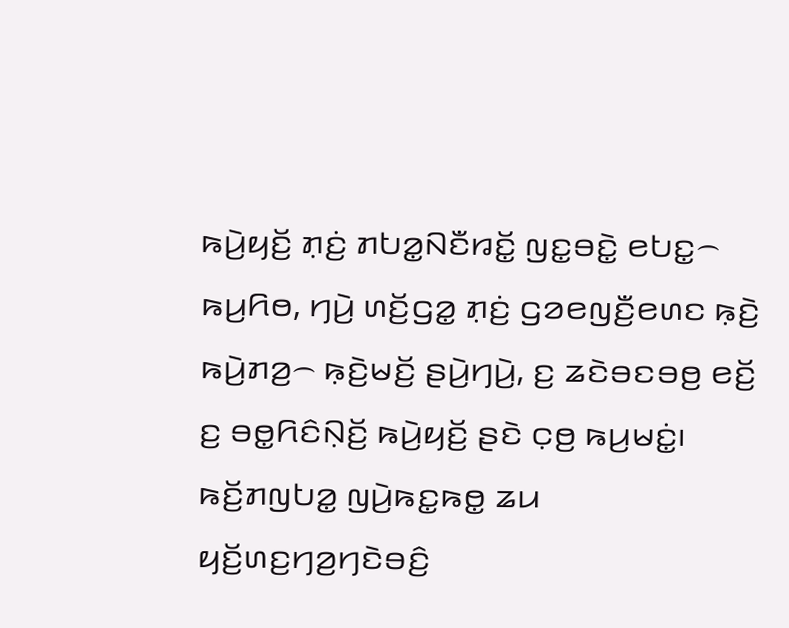ꤒꤣꤧ꤬ꤟꤢꤩ꤬ ꤊ꤫ꤢꤦ꤬ ꤊꤝꤤ꤭ꤡꤢꤪꤙꤢꤩ꤭ ꤜꤢ꤭ꤋꤢꤧ꤭ ꤕꤝꤢ꤭꤮ ꤒꤣ꤬ꤖꤥ, ꤚꤣꤧ꤬ ꤛꤢꤩ꤬ꤞꤤ꤭ ꤊ꤫ꤢꤦ꤬ ꤞꤤꤕꤜꤢꤪ꤬ꤕꤛꤢ ꤒ꤫ꤢꤧ꤬ ꤒꤣꤧ꤬ꤊꤤ꤬꤮ ꤒ꤫ꤢꤧ꤬ꤗꤢꤩ꤬ ꤔꤣꤧ꤬ꤚꤣꤧ꤬, ꤢ꤬ ꤘꤢꤧꤋꤢꤋꤥ꤬ ꤕꤢꤩ꤬ ꤢ꤬ ꤋꤥ꤭ꤖꤢꤨꤡ꤫ꤢꤩ꤬ ꤒꤣꤧ꤬ꤟꤢꤩ꤬ ꤔꤢꤧ ꤍ꤫ꤥ꤬ ꤒꤣ꤬ꤗꤢꤦ꤭꤯
ꤒꤢꤩ꤬ꤊꤜꤝꤤ꤭ ꤜꤣꤧ꤬ꤒꤢ꤭ꤒꤥ꤭ ꤘꤣ ꤟꤢꤩ꤬ꤛꤢ꤬ꤚꤤ꤬ꤚꤢꤧꤋꤢꤨ꤬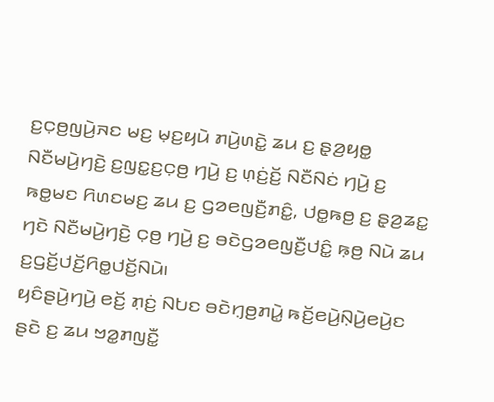ꤢ꤬ꤍ꤫ꤥ꤬ꤜꤣꤧ꤬ꤏꤢ ꤗꤢ꤬ ꤗ꤫ꤢ꤬ꤟꤣꤧ ꤊꤣꤧ꤬ꤛꤢꤧ꤭ ꤘꤣ ꤢ꤬ ꤔ꤫ꤤ꤬ꤟꤥ꤭ ꤡꤢꤪꤗꤣꤧ꤬ꤚꤢꤧ꤬ ꤢ꤬ꤜꤢ꤭ꤢ꤬ꤍ꤫ꤥ꤬ ꤚꤣꤧ꤬ ꤢ꤬ ꤛ꤫ꤢꤦ꤬ꤢꤩ꤬ ꤡꤢꤪꤡꤢꤦ ꤚꤣꤧ꤬ ꤢ꤬ ꤒꤥ꤭ꤗꤢ ꤖꤛꤢꤗꤢ꤬ ꤘꤣ ꤢ꤬ ꤞꤤꤕꤜꤢꤪ꤬ꤊꤢꤨ꤭, ꤓꤥ꤭ꤒꤥ꤬ ꤢ꤬ ꤔ꤫ꤤ꤬ꤘꤢ꤭ ꤚꤢꤧ ꤡꤢꤪꤗꤣꤧ꤬ꤚꤢꤧ꤬ ꤍ꤫ꤥ꤬ ꤚꤣꤧ꤬ ꤢ꤬ ꤋꤢꤧꤞꤤꤕꤜꤢꤪ꤬ꤓꤢꤨ꤭ ꤒ꤫ꤥ꤬ ꤡꤣꤧ ꤘꤣ ꤢ꤬ꤞꤢꤩ꤬ꤓꤢꤩ꤬ꤖꤥ꤭ꤓꤢꤩ꤬ꤡꤣꤧ꤯
ꤟꤢꤨꤔꤣꤧ꤬ꤚꤣꤧ꤬ ꤕꤢꤩ꤬ ꤊ꤫ꤢꤦ꤬ ꤡꤝꤢ ꤋꤢꤧꤚ꤫ꤥ꤬ꤊꤣꤧ꤭ ꤒꤢꤩ꤬ꤕꤣꤧ꤬ꤡ꤫ꤣꤧ꤬ꤕꤣꤧ꤬ꤢ ꤔꤢꤧ ꤢ꤬ ꤘꤣ ꤠꤤ꤭ꤊꤜꤢꤪ꤭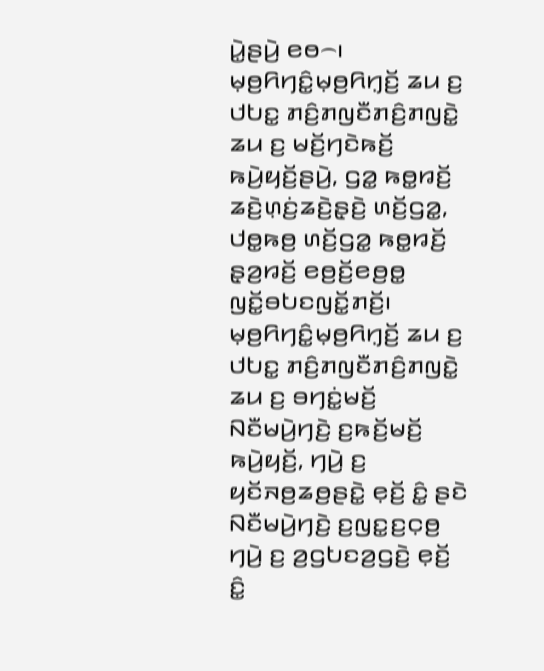ꤣꤧ꤭ꤔꤣꤧ꤬ ꤕꤥ꤮꤯
ꤗ꤫ꤥ꤬ꤖꤚꤢꤨ꤭ꤗ꤫ꤥ꤬ꤖꤚ꤫ꤢꤩ꤬ ꤘꤣ ꤢ꤬ ꤓꤝꤢ꤭ ꤊꤢꤨ꤬ꤊꤜꤢꤪꤊꤢꤨ꤬ꤊꤜꤢꤧ꤭ ꤘꤣ ꤢ꤬ ꤗꤢꤩ꤬ꤚꤢꤧꤒꤢꤩ꤬ ꤒꤣꤧ꤬ꤟꤢꤩ꤬ꤔꤣꤧ꤬, ꤞꤤ꤭ ꤒꤥ꤭ꤙꤢꤩ꤬ ꤘꤢꤧ꤬ꤛ꤫ꤢꤦ꤬ꤘꤢꤧ꤬ꤔ꤫ꤢꤧ꤬ ꤛꤢꤩ꤬ꤞꤤ꤭, ꤓꤥ꤭ꤒꤥ꤬ ꤛꤢꤩ꤬ꤞꤤ꤭ ꤒꤥ꤭ꤙꤢꤩ꤬ ꤔ꤫ꤤ꤬ꤙꤢꤩ꤬ ꤕꤥ꤬ꤢꤩ꤬ꤕꤥ꤬ꤥ꤭ ꤜꤢꤩ꤭ꤋꤝꤢꤜꤢꤩ꤭ꤊꤢꤩ꤬꤯ ꤗ꤫ꤥ꤬ꤖꤚꤢꤨ꤭ꤗ꤫ꤥ꤬ꤖꤚ꤫ꤢꤩ꤬ ꤘꤣ ꤢ꤬ ꤓꤝꤢ꤭ ꤊꤢꤨ꤬ꤊꤜꤢꤪꤊꤢꤨ꤬ꤊꤜꤢꤧ꤭ ꤘꤣ ꤢ꤬ ꤋꤚꤢꤦ꤭ꤗꤢꤩ꤬ ꤡꤢꤪꤗꤣꤧ꤬ꤚꤢꤧ꤬ ꤢ꤬ꤒꤢꤩ꤬ꤗꤢꤩ꤬ ꤒꤣꤧ꤬ꤟꤢꤩ꤬, ꤚꤣꤧ꤬ ꤢ꤬ ꤟꤢꤩꤏꤥ꤬ꤘꤥ꤬ꤔꤢꤧ꤭ ꤕ꤫ꤢꤩ꤬ ꤢꤨ꤭ ꤔꤢꤧ ꤡꤢꤪꤗꤣꤧ꤬ꤚꤢꤧ꤬ ꤢ꤬ꤜꤢ꤭ꤢ꤬ꤍ꤫ꤥ꤬ ꤚꤣꤧ꤬ ꤢ꤬ ꤤ꤬ꤞꤝꤢꤤ꤬ꤞꤢꤧ꤬ ꤕ꤫ꤢꤩ꤬ ꤢꤨ꤭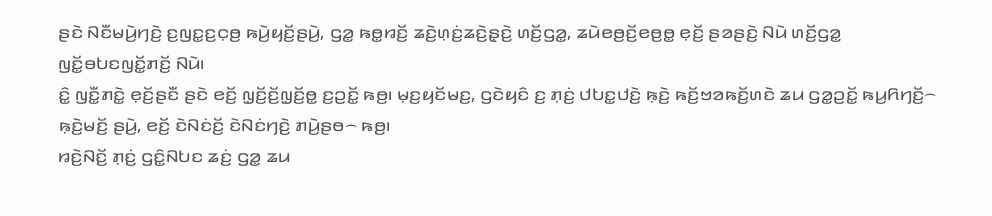ꤔꤢꤧ ꤡꤢꤪꤗꤣꤧ꤬ꤚꤢꤧ꤬ ꤢ꤬ꤜꤢ꤭ꤢ꤬ꤍ꤫ꤥ꤬ ꤒꤣꤧ꤬ꤟꤢꤩ꤬ꤔꤣꤧ꤬, ꤞꤤ꤭ ꤒꤥ꤭ꤙꤢꤩ꤬ ꤘꤢꤧ꤬ꤛ꤫ꤢꤦ꤬ꤘꤢꤧ꤬ꤔ꤫ꤢꤧ꤬ ꤛꤢꤩ꤬ꤞꤤ꤭, ꤘꤣꤧꤕꤥ꤬ꤢꤩ꤬ꤕꤥ꤬ꤥ꤭ ꤕ꤫ꤢꤩ꤬ ꤔꤤꤔꤢꤧ꤬ ꤡꤣꤧ ꤛꤢꤩ꤬ꤞꤤ꤭ ꤜꤢꤩ꤭ꤋꤝꤢꤜꤢꤩ꤭ꤊꤢꤩ꤬ ꤡꤣꤧ꤯
ꤢꤨ꤭ ꤜꤢꤪ꤭ꤊꤢꤧ꤭ ꤕ꤫ꤢꤩ꤬ꤔꤢꤪ ꤔꤢꤧ ꤕꤢꤩ꤬ ꤜ꤫ꤢꤩ꤬ꤢꤩ꤬ꤜ꤫ꤢꤩ꤬ꤥ꤭ ꤢ꤬ꤑꤢꤩ꤭ ꤒꤥ꤬꤯ ꤗ꤫ꤢ꤬ꤟꤢꤩꤗꤢ꤬, ꤞꤢꤧꤟꤢꤨ ꤢ꤬ ꤊ꤫ꤢꤦ꤬ ꤓꤝꤢ꤭ꤓꤢꤧ꤬ ꤒ꤫ꤢꤧ꤬ ꤒꤢꤩ꤬ꤠꤤꤒꤢꤩ꤬ꤛꤢꤧ ꤘꤣ ꤞꤤ꤭ꤑꤢꤩ꤭ ꤒꤣ꤬ꤖꤚꤢꤩ꤬꤮ ꤒ꤫ꤢꤧ꤬ꤗꤢꤩ꤬ ꤔꤣꤧ꤬, ꤕꤢꤩ꤬ ꤢꤧꤡꤢꤦꤢꤩ꤬ ꤢꤧꤡꤢꤦꤚꤢꤧ꤬ ꤊꤣꤧ꤬ꤔꤥ꤮ ꤒꤥ꤬꤯
ꤙꤢꤧ꤬ꤡꤢꤩ꤬ ꤊ꤫ꤢꤦ꤬ ꤞꤢꤨ꤭ꤡꤝꤢ ꤘꤢꤦ꤬ ꤞꤤ꤭ ꤘꤣ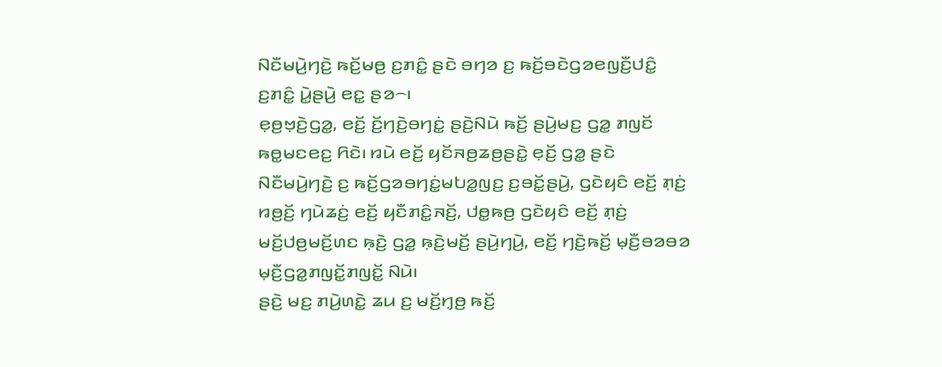ꤡꤢꤪꤗꤣꤧ꤬ꤚꤢꤧ꤬ ꤒꤢꤩ꤬ꤗꤥ꤬ ꤢ꤬ꤊꤢꤨ꤭ ꤔꤢꤧ ꤋꤚꤤ ꤢ꤬ ꤒꤢꤩ꤬ꤋꤢꤧꤞꤤꤕꤜꤢꤪ꤬ꤓꤢꤨ꤭ ꤢ꤬ꤊꤢꤨ꤭ ꤣꤧ꤭ꤔꤣꤧ꤬ ꤕꤢ꤭ ꤔꤤ꤮꤯
ꤕ꤫ꤥ꤬ꤠ꤫ꤢꤧ꤬ꤞꤤ꤭, ꤕꤢꤩ꤬ ꤢꤩ꤬ꤚꤢꤧ꤬ꤋꤚꤢꤦ꤭ ꤔꤢꤧ꤬ꤡꤣꤧ ꤒꤢꤩ꤬ ꤔꤣꤧ꤬ꤗꤢ꤬ ꤞꤤ꤭ ꤊꤜꤢꤩ ꤒꤥ꤭ꤗꤢꤕꤢ꤬ ꤖꤢꤧ꤯ ꤙꤣꤧ ꤕꤢꤩ꤬ ꤟꤢꤩꤏꤥ꤬ꤘꤥ꤬ꤔꤢꤧ꤭ ꤕ꤫ꤢꤩ꤬ ꤞꤤ꤭ ꤔꤢꤧ ꤡꤢꤪꤗꤣꤧ꤬ꤚꤢꤧ꤬ ꤢ꤬ ꤒꤢꤩ꤬ꤞꤤꤋꤚꤢꤦ꤭ꤗꤝꤤ꤭ꤜꤢ꤬ ꤢ꤬ꤋꤢꤩ꤭ꤔꤣꤧ꤬, ꤞꤢꤧꤟꤢꤨ ꤕꤢꤩ꤬ ꤊ꤫ꤢꤦ꤬ ꤙꤥ꤬ꤢꤩ꤬ ꤚꤣꤧꤘꤢꤦ꤬ ꤕꤢꤩ꤬ ꤟꤢꤪꤊꤢꤨ꤭ꤏꤢꤩ꤬, ꤓꤥ꤭ꤒꤥ꤬ ꤞꤢꤧꤟꤢꤨ ꤕꤢꤩ꤬ ꤊ꤫ꤢꤦ꤬ ꤗꤢꤩ꤬ꤓꤥ꤬ꤗꤢꤩ꤬ꤛꤢ ꤒ꤫ꤢꤧ꤬ ꤞꤤ꤭ ꤒ꤫ꤢꤧ꤬ꤗꤢꤩ꤬ ꤔꤣꤧ꤬ꤚꤣꤧ꤬, ꤕꤢꤩ꤬ ꤚꤢꤧ꤬ꤒꤢꤩ꤬ ꤗ꤫ꤢꤪ꤬ꤋꤤꤋꤤ ꤗ꤫ꤢꤪ꤬ꤞꤤ꤭ꤊꤜꤢꤩ꤭ꤊꤜꤢꤩ꤭ ꤡꤣꤧ꤯
ꤔꤢꤧ꤬ ꤗꤢ꤬ ꤊꤣꤧ꤬ꤛꤢꤧ꤭ ꤘꤣ ꤢ꤬ ꤗꤢꤩ꤬ꤚ꤫ꤥ꤬ ꤒꤢꤩ꤬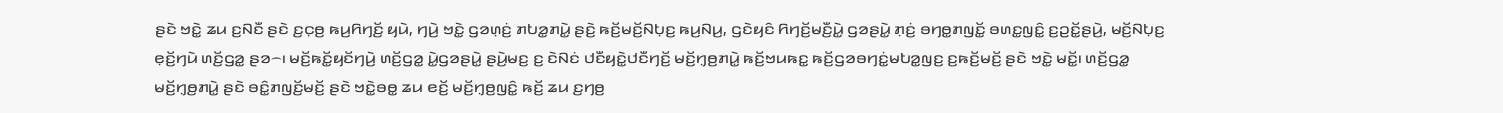ꤔꤢꤧ ꤠꤢꤧ꤭ ꤘꤣ ꤢ꤬ꤡꤢꤪ ꤔꤢꤧ ꤢ꤬ꤍ꤫ꤥ꤬ ꤒꤣ꤬ꤖꤚꤢꤩ꤬ ꤟꤣꤧ, ꤚꤣꤧ꤬ ꤠꤢꤧ꤭ ꤞꤤꤛ꤫ꤢꤦ꤬ ꤊꤝꤤ꤭ꤊꤣꤧ꤭ ꤔꤢꤧ꤬ ꤒꤢꤩ꤬ꤗꤢꤩ꤬ꤡꤝ꤫ꤢ꤬ ꤒꤣ꤬ꤡꤣ꤬, ꤞꤢꤧꤟꤢꤨ ꤖꤚꤢꤩ꤬ꤗꤢꤪ꤬ꤣꤧ꤭ ꤞꤤꤔꤣꤧ꤭ ꤊ꤫ꤢꤦ꤬ ꤋꤚꤥ꤭ꤊꤜꤢꤩ꤭ ꤋꤛꤢ꤭ꤜꤢꤨ꤭ ꤢ꤬ꤑꤢꤩ꤭ꤔꤣꤧ꤬, ꤗꤢꤩ꤬ꤡꤝ꤫ꤢ꤬ ꤕ꤫ꤢꤩ꤬ꤚꤣꤧ ꤛꤢꤩ꤬ꤞꤤ꤭ ꤔꤤ꤮꤯ ꤗꤢꤩ꤬ꤒꤢꤩ꤭ꤟꤢꤩꤚꤣꤧ꤬ ꤛꤢꤩ꤬ꤞꤤ꤭ ꤣꤧ꤭ꤞꤤꤔꤣꤧ꤭ ꤔꤣꤧ꤬ꤗꤢ꤬ ꤢ꤬ ꤢꤧꤡꤢꤦ ꤓꤢꤪꤟꤢꤧ꤭ꤓꤢꤪꤚꤢꤩ꤬ ꤗꤢꤩ꤬ꤚ꤫ꤥ꤬ꤊꤣꤧ꤭ ꤒꤢꤩ꤬ꤠꤣꤒꤢ꤭ ꤒꤢꤩ꤬ꤞꤤꤋꤚꤢꤦ꤭ꤗꤝꤤ꤭ꤜꤢ꤬ ꤢ꤬ꤒꤢꤩ꤬ꤗꤢꤩ꤬ ꤔꤢꤧ ꤠꤢꤧ꤭ ꤗꤢꤩ꤭꤯ ꤛꤢꤩ꤬ꤞꤤ꤭ ꤗꤢꤩ꤬ꤚ꤫ꤥ꤬ꤊꤣꤧ꤭ ꤔꤢꤧ ꤋꤢꤨ꤭ꤊꤜꤢꤩ꤬ꤗꤢꤩ꤬ ꤔꤢꤧ ꤠꤢꤧ꤭ꤋꤥ꤭ ꤘꤣ ꤕꤢꤩ꤬ ꤗꤢꤩ꤬ꤚ꤫ꤥ꤬ꤜꤢꤨ꤭ ꤒꤢꤩ꤬ ꤘꤣ ꤢ꤬ꤚꤥ꤬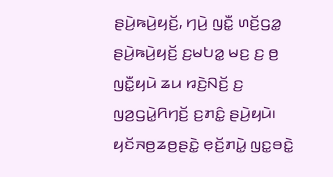ꤔꤣꤧ꤬ꤒꤣꤧ꤬ꤟꤢꤩ꤬, ꤚꤣꤧ꤬ ꤜꤢꤪ꤭ ꤛꤢꤩ꤬ꤞꤤ꤭ ꤔꤣꤧ꤬ꤒꤣꤧ꤬ꤟꤢꤩ꤬ ꤢ꤬ꤗꤝꤤ꤭ ꤗꤢ꤬ ꤢ꤬ ꤥ꤬ ꤜꤢꤪ꤭ꤟꤣꤧ ꤘꤣ ꤙꤢꤧ꤬ꤡꤢꤩ꤬ ꤢ꤬ ꤜꤤ꤬ꤞꤣꤧ꤭ꤖꤚꤢꤩ꤬ ꤢ꤬ꤊꤢꤨ꤭ ꤔꤣꤧ꤬ꤟꤣꤧ꤯
ꤟꤢꤩꤏꤥ꤬ꤘꤥ꤬ꤔꤢꤧ꤭ ꤕ꤫ꤢꤩ꤬ꤊꤣꤧ꤭ ꤜꤢ꤭ꤋꤢꤧ꤭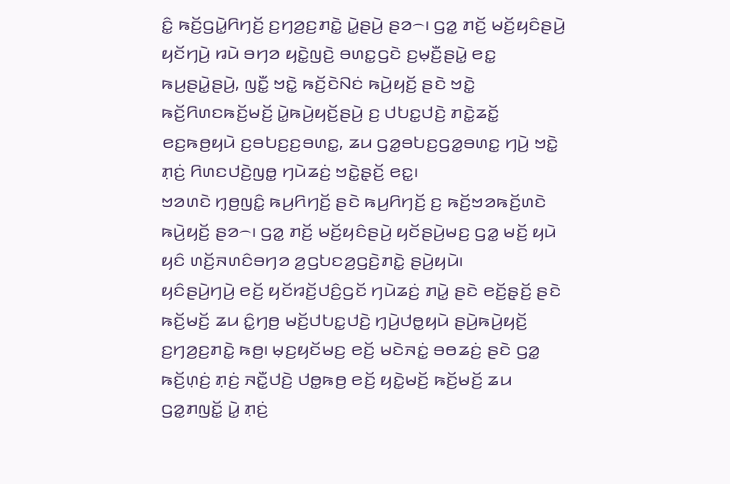ꤢꤨ꤭ ꤒꤢꤩ꤬ꤞꤣꤧ꤭ꤖꤚꤢꤩ꤬ ꤢ꤬ꤚꤤ꤬ꤢ꤬ꤊꤢꤧ꤭ ꤣꤧ꤭ꤔꤣꤧ꤬ ꤔꤤ꤮꤯ ꤞꤤ꤭ ꤊꤢꤩ꤬ ꤗꤢꤩ꤬ꤟꤢꤨꤔꤣꤧ꤬ ꤟꤢꤩꤚꤣꤧ꤬ ꤙꤣꤧ ꤋꤚꤤ ꤟꤢꤧ꤭ꤜꤢꤧ꤬ ꤋꤛꤢ꤭ꤞꤢꤧ ꤢ꤬ꤗ꤫ꤢꤪ꤬ꤔꤣꤧ꤭ ꤕꤢ꤭ ꤒꤣ꤬ꤔꤣꤧ꤭ꤔꤣꤧ꤬, ꤜꤢꤪ꤭ ꤠꤢꤧ꤭ ꤒꤢꤩ꤬ꤢꤧꤡꤢꤦ ꤒꤣꤧ꤬ꤟꤢꤩ꤬ ꤔꤢꤧ ꤠꤢꤧ꤭ ꤒꤢꤩ꤬ꤖꤛꤢꤒꤢꤩ꤬ꤗꤢꤩ꤬ ꤣꤧ꤭ꤒꤣꤧ꤬ꤟꤢꤩ꤬ꤔꤣꤧ꤬ ꤢ꤬ ꤓꤝꤢ꤭ꤓꤢꤧ꤬ ꤊꤢꤧ꤭ꤘꤢꤩ꤭ ꤕꤢ꤬ꤒꤥ꤬ꤟꤣꤧ ꤢ꤬ꤋꤝꤢ꤬ꤢ꤬ꤋꤛꤢ꤭, ꤘꤣ ꤞꤤ꤭ꤋꤝꤢ꤬ꤞꤤ꤭ꤋꤛꤢ꤭ ꤚꤣꤧ꤬ ꤠꤢꤧ꤭ ꤊ꤫ꤢꤦ꤬ ꤖꤛꤢꤓꤢꤧ꤬ꤜꤥ꤭ ꤚꤣꤧꤘꤢꤦ꤬ ꤠꤢꤧ꤭ꤔ꤫ꤢꤩ꤬ ꤕꤢ꤭꤯
ꤠꤤꤛꤢꤧ ꤚ꤫ꤥ꤬ꤜꤢꤨ꤭ ꤒꤣ꤬ꤖꤚꤢꤩ꤬ ꤔꤢꤧ ꤒꤣ꤬ꤖꤚꤢꤩ꤬ ꤢ꤬ ꤒꤢꤩ꤬ꤠꤤꤒꤢꤩ꤬ꤛꤢꤧ ꤒꤣꤧ꤬ꤟꤢꤩ꤬ ꤔꤤ꤮꤯ ꤞꤤ꤭ ꤊꤢꤩ꤬ ꤗꤢꤩ꤬ꤟꤢꤨꤔꤣꤧ꤬ ꤟꤢꤩꤔꤣꤧ꤬ꤗꤢ꤬ ꤞꤤ꤭ ꤗꤢꤩ꤬ ꤟꤣꤧ ꤟꤢꤨ ꤛꤢꤩ꤬ꤏꤛꤢꤨꤋꤚꤤ ꤤ꤬ꤞꤝꤢꤤ꤬ꤞꤢꤧ꤬ꤊꤢꤧ꤭ ꤔꤣꤧ꤬ꤟꤣꤧ꤯
ꤟꤢꤨꤔꤣꤧ꤬ꤚꤣꤧ꤬ ꤕꤢꤩ꤬ ꤟꤢꤩꤙꤢꤩ꤬ꤓꤢꤨ꤬ꤞꤢꤩ ꤚꤣꤧꤘꤢꤦ꤬ ꤊꤣꤧ꤭ ꤔꤢꤧ ꤕꤢꤩ꤬ꤔ꤫ꤢꤩ꤬ ꤔꤢꤧ ꤒꤢꤩ꤬ꤗꤢꤩ꤬ ꤘꤣ ꤢꤨ꤭ꤚꤥ꤬ ꤗꤢꤩ꤬ꤓꤝꤢ꤭ꤓꤢꤧ꤬ ꤚ꤫ꤣꤧ꤬ꤓꤥ꤭ꤟꤣꤧ ꤔꤣꤧ꤬ꤒꤣꤧ꤬ꤟꤢꤩ꤬ ꤢ꤬ꤚꤤ꤬ꤢ꤬ꤊꤢꤧ꤭ ꤒꤥ꤬꤯ ꤗ꤫ꤢ꤬ꤟꤢꤩꤗꤢ꤬ ꤕꤢꤩ꤬ ꤗꤢꤧꤏꤢꤦ꤭ ꤋꤥꤘꤢꤦ꤬ ꤔꤢꤧ ꤞꤤ꤭ ꤒꤢꤩ꤬ꤛ꤫ꤢꤦ꤬ ꤊ꤫ꤢꤦ꤬ ꤏꤢꤪ꤭ꤓꤢꤧ꤬ ꤓꤥ꤭ꤒꤥ꤬ ꤕꤢꤩ꤬ ꤟꤢꤧ꤭ꤗꤢꤩ꤬ ꤒꤢꤩ꤬ꤗꤢꤩ꤬ ꤘꤣ ꤞꤤ꤭ꤊꤜꤢꤩ꤭ ꤣꤧ꤭ ꤊ꤫ꤢꤦ꤬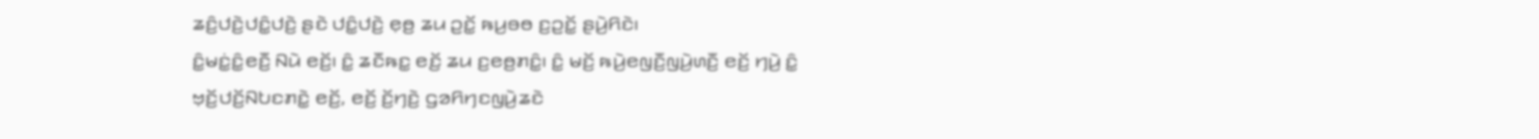ꤘꤢꤨ꤬ꤓꤢꤧ꤬ꤓꤢꤨ꤭ꤓꤢꤧ꤬ ꤔꤢꤧ ꤓꤢꤨ꤭ꤓꤢꤧ꤬ ꤕ꤫ꤥ꤬ ꤘꤣ ꤑꤢꤩ꤭ ꤒꤣ꤬ꤋꤥ ꤢ꤬ꤑꤢꤩ꤭ ꤔꤣꤧ꤬ꤖꤢꤧ꤯
ꤢꤨ꤭ꤗꤢꤦ꤭ꤢꤨ꤭ꤕꤢꤪ꤬ ꤡꤣꤧ ꤕꤢꤩ꤬꤯ ꤢꤨ꤭ ꤘꤢꤪꤒꤢ꤭ ꤕꤢꤩ꤬ ꤘꤣ ꤢ꤬ꤕꤥ꤬ꤊꤢꤨ꤭꤯ ꤢꤨ꤭ ꤗꤢꤩ꤬ ꤒꤣꤧ꤬ꤕꤜꤢꤪ꤬ꤜꤣꤧ꤬ꤛꤢꤪ꤬ ꤕꤢꤩ꤬ ꤚꤣꤧ꤬ ꤢꤨ꤭ ꤠ꤫ꤢꤩ꤬ꤓꤢꤩ꤬ꤡꤝꤢꤊꤢꤧ꤭ ꤕꤢꤩ꤬, ꤕꤢꤩ꤬ ꤢꤩ꤬ꤚꤢꤧ꤬ ꤞꤤꤖꤚꤢꤜꤣꤧ꤬ꤘꤢꤧ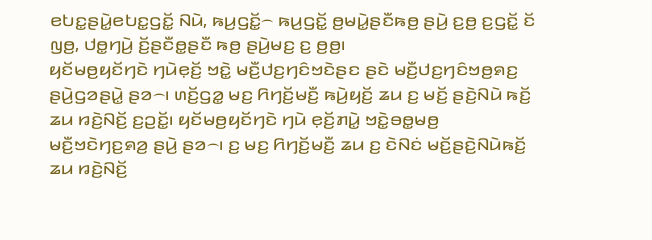ꤕꤝꤢ꤭ꤔꤣꤧ꤭ꤕꤝꤢ꤭ꤞꤢꤩ꤭ ꤡꤣꤧ, ꤒꤣ꤬ꤞꤢꤩ꤭꤮ ꤒꤣ꤬ꤞꤢꤩ꤭ ꤥ꤬ꤗꤣꤧ꤭ꤔꤢꤪꤒꤥ꤬ ꤔꤣꤧ꤬ ꤢ꤬ꤥ꤬ ꤢ꤬ꤞꤢꤩ꤭ ꤢꤩ ꤜꤥ꤬, ꤓꤥ꤭ꤚꤣꤧ꤬ ꤢꤩ꤬ꤔꤢꤪꤥ꤭ꤔꤢꤪ ꤒꤥ꤬ ꤔꤣꤧ꤬ꤗꤢ꤬ ꤢ꤬ ꤥ꤬ꤥ꤬꤯
ꤟꤢꤩꤗꤥ꤬ꤟꤢꤩꤚꤢꤧ ꤚꤣꤧꤕ꤫ꤢꤩ꤬ ꤠꤢꤧ꤭ ꤗꤢꤪ꤬ꤓꤢ꤬ꤚꤢꤨꤠꤢꤧꤔꤢ ꤔꤢꤧ ꤗꤢꤪ꤬ꤓꤢ꤬ꤚꤢꤨꤠꤥ꤬ꤎꤢ꤬ ꤔꤣꤧ꤬ꤞꤤꤔꤣꤧ꤭ ꤔꤤ꤮꤯ ꤛꤢꤩ꤬ꤞꤤ꤭ ꤗꤢ꤬ ꤖꤚꤢꤩ꤬ꤗꤢꤪ꤬ ꤒꤣꤧ꤬ꤟꤢꤩ꤬ ꤘꤣ ꤢ꤬ ꤗꤢꤩ꤬ ꤔꤢꤧ꤬ꤡꤣꤧ ꤒꤢꤩ꤬ ꤘꤣ ꤙꤢꤧ꤬ꤡꤢꤩ꤬ ꤢ꤬ꤑꤢꤩ꤭꤯ ꤟꤢꤩꤗꤥ꤬ꤟꤢꤩꤚꤢꤧ ꤚꤣꤧ ꤕ꤫ꤢꤩ꤬ꤊꤣꤧ꤭ ꤠꤢꤧ꤭ꤋꤥ꤭ꤗꤥ꤬ ꤗꤢꤪ꤬ꤠꤢꤧꤚꤢ꤬ꤎꤤ꤬ ꤔꤣꤧ꤬ ꤔꤤ꤮꤯ ꤢ꤬ ꤗꤢ꤬ ꤖꤚꤢꤩ꤬ꤗꤢꤪ꤬ ꤘꤣ ꤢ꤬ ꤢꤧꤡꤢꤦ ꤗꤢꤩ꤬ꤔꤢꤧ꤬ꤡꤣꤧꤒꤢꤩ꤬ ꤘꤣ ꤙꤢꤧ꤬ꤡꤢꤩ꤬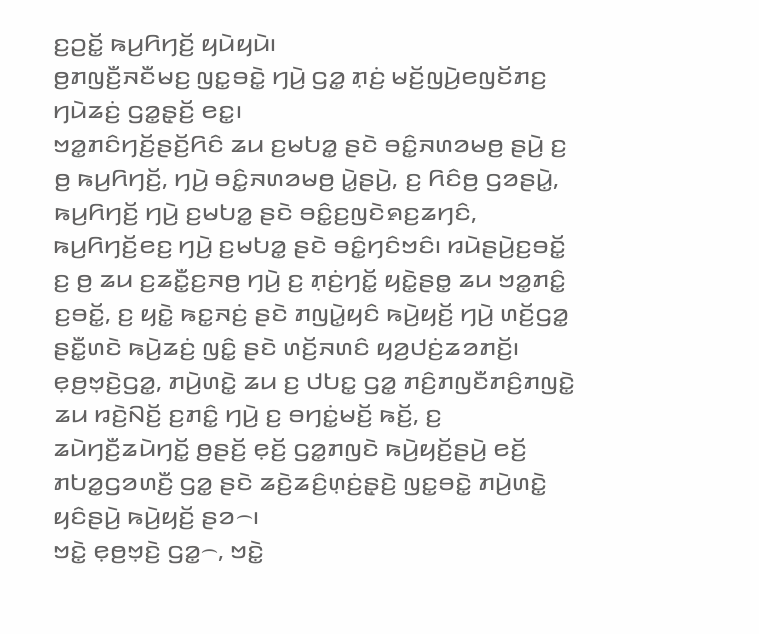ꤢ꤬ꤑꤢꤩ꤭ ꤒꤣ꤬ꤖꤚꤢꤩ꤬ ꤟꤣꤧꤟꤣꤧ꤯
ꤥ꤬ꤊꤜꤢꤪ꤬ꤏꤢꤪꤗꤢ꤬ ꤜꤢ꤭ꤋꤢꤧ꤭ ꤚꤣꤧ꤬ ꤞꤤ꤭ ꤊ꤫ꤢꤦ꤬ ꤗꤢꤩ꤬ꤜꤣꤧ꤬ꤕꤜꤢꤩꤊꤢ꤬ ꤚꤣꤧꤘꤢꤦ꤬ ꤞꤤ꤭ꤔ꤫ꤢꤩ꤬ ꤕꤢ꤭꤯
ꤠꤤ꤭ꤊꤢꤨꤚꤢꤩ꤬ꤔꤢꤩ꤬ꤖꤢꤨ ꤘꤣ ꤢ꤬ꤗꤝꤤ꤭ ꤔꤢꤧ ꤋꤢꤨ꤭ꤏꤛꤤꤗꤥ꤬ ꤔꤣꤧ꤬ ꤢ꤬ ꤥ꤬ ꤒꤣ꤬ꤖꤚꤢꤩ꤬, ꤚꤣꤧ꤬ ꤋꤢꤨ꤭ꤏꤛꤤꤗꤥ꤬ ꤣꤧ꤭ꤔꤣꤧ꤬, ꤢ꤬ ꤖꤢꤨꤥ꤬ ꤞꤤꤔꤣꤧ꤭, ꤒꤣ꤬ꤖꤚꤢꤩ꤬ ꤚꤣꤧ꤬ ꤢ꤬ꤗꤝꤤ꤭ ꤔꤢꤧ ꤋꤢꤨ꤭ꤢ꤬ꤜꤢꤧꤎꤢ꤬ꤘꤚꤢꤨ, ꤒꤣ꤬ꤖꤚꤢꤩ꤬ꤕꤢ꤬ ꤚꤣꤧ꤬ ꤢ꤬ꤗꤝꤤ꤭ ꤔꤢꤧ ꤋꤢꤨ꤭ꤚꤢꤨꤠꤢꤨ꤯ ꤙꤣꤧꤔꤣꤧ꤬ꤢ꤬ꤋꤢꤩ꤭ ꤢ꤬ ꤥ꤬ ꤘꤣ ꤢ꤬ꤘꤢꤪ꤭ꤢ꤬ꤏꤥ꤬ ꤚꤣꤧ꤬ ꤢ꤬ ꤊ꤫ꤢꤦ꤬ꤚꤢꤩ꤭ ꤟꤢꤧ꤭ꤔꤥ꤭ ꤘꤣ ꤠꤤ꤭ꤊꤢꤨ꤭ ꤢ꤬ꤋꤢꤩ꤭, ꤢ꤬ ꤟꤢꤧ꤭ ꤒꤢ꤭ꤏꤢꤦ꤬ ꤔꤢꤧ ꤊꤜꤣꤧ꤭ꤟꤢꤨ ꤒꤣꤧ꤬ꤟꤢꤩ꤬ ꤚꤣꤧ꤬ ꤛꤢꤩ꤬ꤞꤤ꤭ ꤔꤢꤪ꤭ꤛꤢꤧ ꤒꤣꤧ꤬ꤘꤢꤦ꤬ ꤜꤢꤨ꤭ ꤔꤢꤧ ꤛꤢꤩ꤬ꤏꤛꤢꤨ ꤟꤤ꤬ꤓꤢꤦ꤬ꤘꤤꤊꤢꤩ꤬꤯
ꤕ꤫ꤥ꤬ꤠ꤫ꤢꤧ꤬ꤞꤤ꤭, ꤊꤣꤧ꤬ꤛꤢꤧ꤭ ꤘꤣ ꤢ꤬ ꤓꤝꤢ꤭ ꤞꤤ꤭ ꤊꤢꤨ꤬ꤊꤜꤢꤪꤊꤢꤨ꤬ꤊꤜꤢꤧ꤭ ꤘꤣ ꤙꤢꤧ꤬ꤡꤢꤩ꤬ ꤢ꤬ꤊꤢꤨ꤭ ꤚꤣꤧ꤬ ꤢ꤬ ꤋꤚꤢꤦ꤭ꤗꤢꤩ꤬ ꤒꤢꤩ꤬, ꤢ꤬ ꤘꤣꤧꤚꤢꤪ꤬ꤘꤣꤧꤚꤢꤩ꤭ ꤥ꤬ꤔꤢꤩ꤬ ꤕ꤫ꤢꤩ꤬ ꤞꤤ꤭ꤊꤜꤢꤧ ꤒꤣꤧ꤬ꤟꤢꤩ꤬ꤔꤣꤧ꤬ ꤕꤢꤩ꤬ ꤊꤝꤤ꤭ꤞꤤꤛꤢꤪ꤬ ꤞꤤ꤭ ꤔꤢꤧ ꤘꤢꤧ꤬ꤘꤢꤨ꤬ꤛ꤫ꤢꤦ꤬ꤔ꤫ꤢꤧ꤬ ꤜꤢ꤭ꤋꤢꤧ꤭ ꤊꤣꤧ꤬ꤛꤢꤧ꤭ ꤟꤢꤨꤔꤣꤧ꤬ ꤒꤣꤧ꤬ꤟꤢꤩ꤬ ꤔꤤ꤮꤯
ꤠꤢꤧ꤭ ꤕ꤫ꤥ꤬ꤠ꤫ꤢꤧ꤬ ꤞꤤ꤭꤮, ꤠꤢꤧ꤭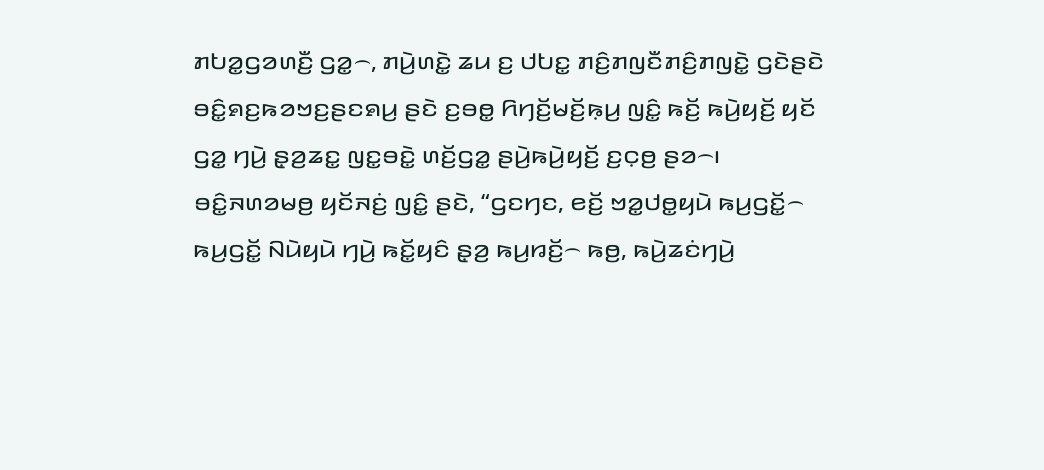ꤊꤝꤤ꤭ꤞꤤꤛꤢꤪ꤬ ꤞꤤ꤭꤮, ꤊꤣꤧ꤬ꤛꤢꤧ꤭ ꤘꤣ ꤢ꤬ ꤓꤝꤢ꤭ ꤊꤢꤨ꤬ꤊꤜꤢꤪꤊꤢꤨ꤬ꤊꤜꤢꤧ꤭ ꤞꤢꤧꤔꤢꤧ ꤋꤢꤨ꤭ꤎꤢ꤬ꤒꤤꤠꤢ꤬ꤔꤢꤎꤣ꤬ ꤔꤢꤧ ꤢ꤬ꤋꤥ꤭ ꤖꤚꤢꤩ꤬ꤗꤢꤩ꤬ꤒ꤫ꤣ꤬ ꤜꤢꤨ꤭ ꤒꤢꤩ꤬ ꤒꤣꤧ꤬ꤟꤢꤩ꤬ ꤟꤢꤩ ꤞꤤ꤭ ꤚꤣꤧ꤬ ꤔ꤫ꤤ꤬ꤘꤢ꤭ ꤜꤢ꤭ꤋꤢꤧ꤭ ꤛꤢꤩ꤬ꤞꤤ꤭ ꤔꤣꤧ꤬ꤒꤣꤧ꤬ꤟꤢꤩ꤬ ꤢ꤬ꤍ꤫ꤥ꤬ ꤔꤤ꤮꤯
ꤋꤢꤨ꤭ꤏꤛꤤꤗꤥ꤬ ꤟꤢꤩꤏꤢꤦ꤬ ꤜꤢꤨ꤭ ꤔꤢꤧ, “ꤞꤢꤚꤢ, ꤕꤢꤩ꤬ ꤠꤤ꤭ꤓꤥ꤭ꤟꤣꤧ ꤒꤣ꤬ꤞꤢꤩ꤭꤮ ꤒꤣ꤬ꤞꤢꤩ꤭ ꤡꤣꤧꤟꤣꤧ ꤚꤣꤧ꤬ ꤒꤢꤩ꤭ꤟꤢꤨ ꤔ꤫ꤤ꤬ ꤒꤣ꤬ꤙꤢꤩ꤬꤮ ꤒꤥ꤬, ꤒꤣꤧ꤬ꤘꤢꤦꤚꤣꤧ꤬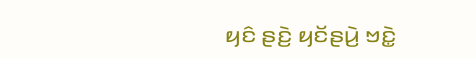ꤟꤢꤨ ꤔꤢꤧ꤬ ꤟꤢꤩꤔꤣꤧ꤬ ꤠꤢꤧ꤭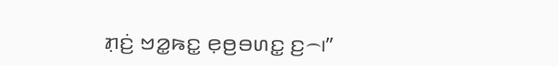ꤊ꤫ꤢꤦ꤬ ꤠꤤ꤭ꤒꤢ꤭ ꤕ꤫ꤥ꤬ꤋꤛꤢ꤭ ꤢ꤬꤮꤯”